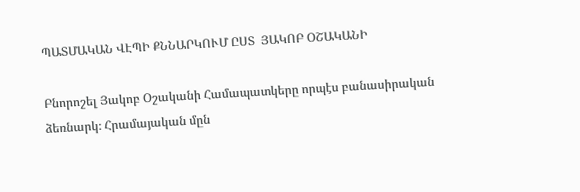ՊԱՏՄԱԿԱՆ ՎԷՊԻ ՔՆՆԱՐԿՈՒՄ ԸՍՏ  ՅԱԿՈԲ ՕՇԱԿԱՆԻ

Բնորոշել Յակոբ Օշականի Համապատկերը որպէս բանասիրական ձեռնարկ։ Հրամայական մըն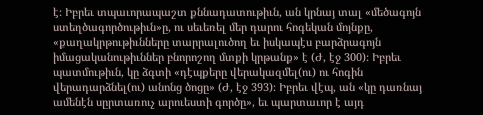է։ Իբրեւ տպաւորապաշտ քննադատութիւն, ան կրնայ տալ «մեծագոյն ստեղծագործութիւն»ը, ու սեւեռել մեր դարու հոգեկան մոյնքը, «քաղակրթութիւնները տարրալուծող եւ իսկապէս բարձրագոյն իմացականութիւններ բնորոշող մտքի կրթանք» է (Ժ, էջ 300)։ Իբրեւ պատմութիւն, կը ձգտի «դէպքերը վերակազմել(ու) ու հոգին վերադարձնել(ու) անոնց ծոցը» (Ժ, էջ 393)։ Իբրեւ վէպ, ան «կը դառնայ ամենէն սըրտառուչ արուեստի գործը», եւ պարտաւոր է այդ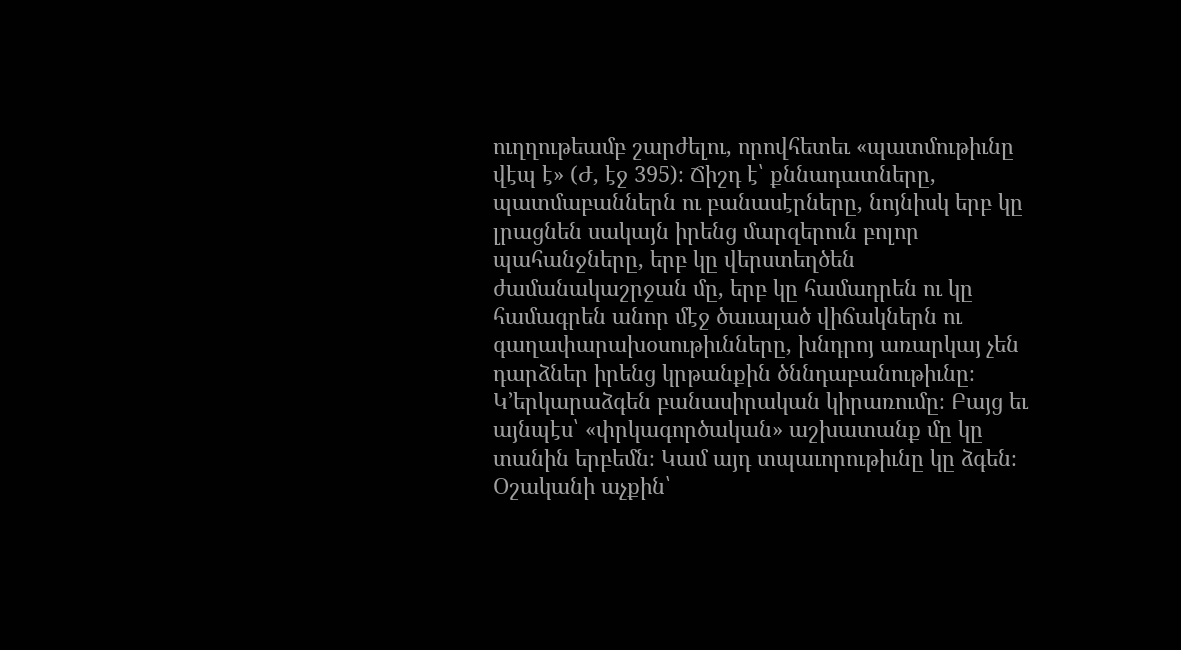ուղղութեամբ շարժելու, որովհետեւ «պատմութիւնը վէպ է» (Ժ, էջ 395)։ Ճիշդ է՝ քննադատները, պատմաբաններն ու բանասէրները, նոյնիսկ երբ կը լրացնեն սակայն իրենց մարզերուն բոլոր պահանջները, երբ կը վերստեղծեն ժամանակաշրջան մը, երբ կը համադրեն ու կը համագրեն անոր մէջ ծաւալած վիճակներն ու գաղափարախօսութիւնները, խնդրոյ առարկայ չեն դարձներ իրենց կրթանքին ծննդաբանութիւնը։ Կ’երկարաձգեն բանասիրական կիրառումը։ Բայց եւ այնպէս՝ «փրկագործական» աշխատանք մը կը տանին երբեմն։ Կամ այդ տպաւորութիւնը կը ձգեն։ Օշականի աչքին՝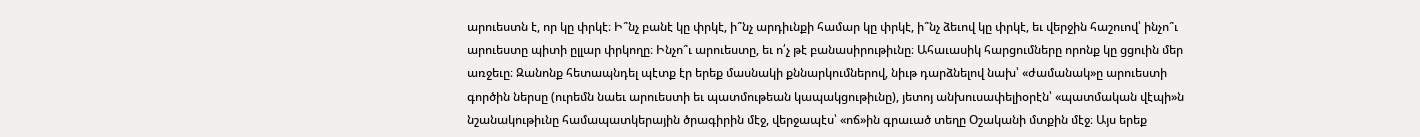արուեստն է, որ կը փրկէ։ Ի՞նչ բանէ կը փրկէ, ի՞նչ արդիւնքի համար կը փրկէ, ի՞նչ ձեւով կը փրկէ, եւ վերջին հաշուով՝ ինչո՞ւ արուեստը պիտի ըլլար փրկողը։ Ինչո՞ւ արուեստը, եւ ո՛չ թէ բանասիրութիւնը։ Ահաւասիկ հարցումները որոնք կը ցցուին մեր առջեւը։ Զանոնք հետապնդել պէտք էր երեք մասնակի քննարկումներով, նիւթ դարձնելով նախ՝ «ժամանակ»ը արուեստի գործին ներսը (ուրեմն նաեւ արուեստի եւ պատմութեան կապակցութիւնը), յետոյ անխուսափելիօրէն՝ «պատմական վէպի»ն նշանակութիւնը համապատկերային ծրագիրին մէջ, վերջապէս՝ «ոճ»ին գրաւած տեղը Օշականի մտքին մէջ։ Այս երեք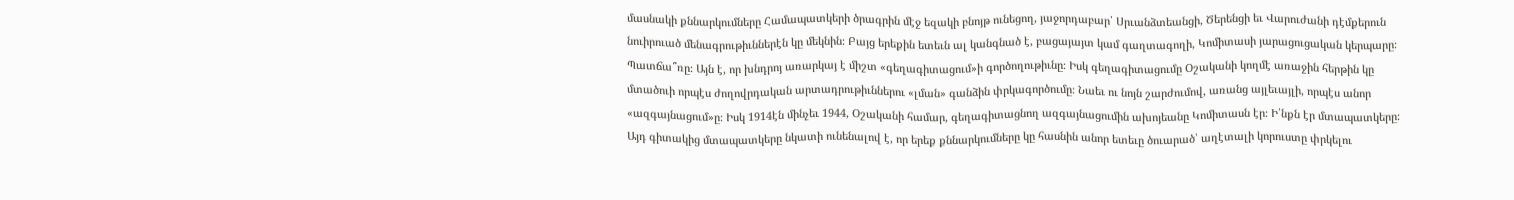մասնակի քննարկումները Համապատկերի ծրագրին մէջ եզակի բնոյթ ունեցող, յաջորդաբար՝ Սրւանձտեանցի, Ծերենցի եւ Վարուժանի դէմքերուն նուիրուած մենագրութիւններէն կը մեկնին։ Բայց երեքին ետեւն ալ կանգնած է, բացայայտ կամ գաղտագողի, Կոմիտասի յարացուցական կերպարը։ Պատճա՞ռը։ Այն է, որ խնդրոյ առարկայ է միշտ «գեղագիտացում»ի գործողութիւնը։ Իսկ գեղագիտացումը Օշականի կողմէ առաջին հերթին կը մտածուի որպէս ժողովրդական արտադրութիւններու «լման» գանձին փրկագործումը։ Նաեւ ու նոյն շարժումով, առանց այլեւայլի, որպէս անոր «ազգայնացում»ը։ Իսկ 1914էն մինչեւ 1944, Օշականի համար, գեղագիտացնող ազգայնացումին ախոյեանը Կոմիտասն էր։ Ի՛նքն էր մտապատկերը։ Այդ գիտակից մտապատկերը նկատի ունենալով է, որ երեք քննարկումները կը հասնին անոր ետեւը ծուարած՝ աղէտալի կորուստը փրկելու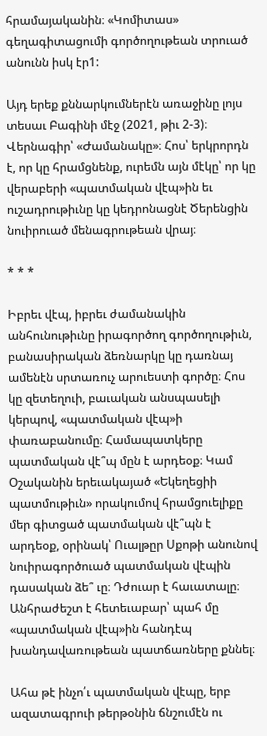հրամայականին։ «Կոմիտաս» գեղագիտացումի գործողութեան տրուած անունն իսկ էր1:

Այդ երեք քննարկումներէն առաջինը լոյս տեսաւ Բագինի մէջ (2021, թիւ 2-3)։ Վերնագիր՝ «Ժամանակը»։ Հոս՝ երկրորդն է, որ կը հրամցնենք, ուրեմն այն մէկը՝ որ կը վերաբերի «պատմական վէպ»ին եւ ուշադրութիւնը կը կեդրոնացնէ Ծերենցին նուիրուած մենագրութեան վրայ։

* * *

Իբրեւ վէպ, իբրեւ ժամանակին անհունութիւնը իրագործող գործողութիւն, բանասիրական ձեռնարկը կը դառնայ ամենէն սրտառուչ արուեստի գործը։ Հոս կը զետեղուի, բաւական անսպասելի կերպով, «պատմական վէպ»ի փառաբանումը։ Համապատկերը պատմական վէ՞պ մըն է արդեօք։ Կամ Օշականին երեւակայած «Եկեղեցիի պատմութիւն» որակումով հրամցուելիքը մեր գիտցած պատմական վէ՞պն է արդեօք, օրինակ՝ Ուալթըր Սքոթի անունով նուիրագործուած պատմական վէպին դասական ձե՞ ւը։ Դժուար է հաւատալը։ Անհրաժեշտ է հետեւաբար՝ պահ մը «պատմական վէպ»ին հանդէպ խանդավառութեան պատճառները քննել։

Ահա թէ ինչո՛ւ պատմական վէպը, երբ ազատագրուի թերթօնին ճնշումէն ու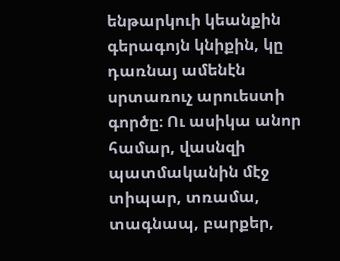ենթարկուի կեանքին գերագոյն կնիքին, կը դառնայ ամենէն սրտառուչ արուեստի գործը։ Ու ասիկա անոր համար, վասնզի պատմականին մէջ տիպար, տռամա, տագնապ, բարքեր,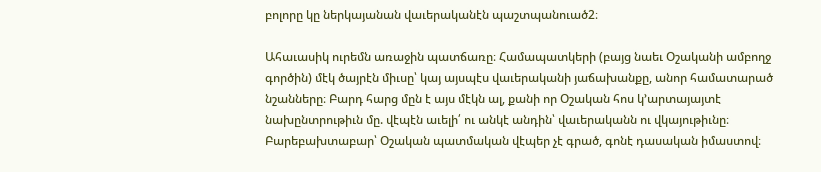բոլորը կը ներկայանան վաւերականէն պաշտպանուած2։

Ահաւասիկ ուրեմն առաջին պատճառը։ Համապատկերի (բայց նաեւ Օշականի ամբողջ գործին) մէկ ծայրէն միւսը՝ կայ այսպէս վաւերականի յաճախանքը, անոր համատարած նշանները։ Բարդ հարց մըն է այս մէկն ալ, քանի որ Օշական հոս կ’արտայայտէ նախընտրութիւն մը. վէպէն աւելի՛ ու անկէ անդին՝ վաւերականն ու վկայութիւնը։ Բարեբախտաբար՝ Օշական պատմական վէպեր չէ գրած, գոնէ դասական իմաստով։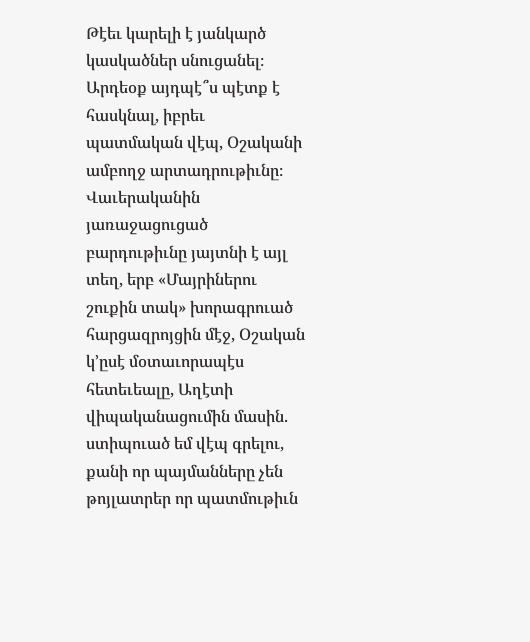Թէեւ կարելի է յանկարծ կասկածներ սնուցանել։ Արդեօք այդպէ՞ս պէտք է հասկնալ, իբրեւ պատմական վէպ, Օշականի ամբողջ արտադրութիւնը։ Վաւերականին յառաջացուցած բարդութիւնը յայտնի է այլ տեղ, երբ «Մայրիներու շուքին տակ» խորագրուած հարցազրոյցին մէջ, Օշական կ’ըսէ մօտաւորապէս հետեւեալը, Աղէտի վիպականացումին մասին. ստիպուած եմ վէպ գրելու, քանի որ պայմանները չեն թոյլատրեր որ պատմութիւն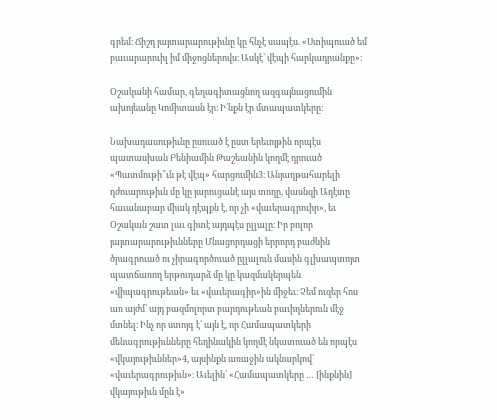գրեմ։ Ճիշդ յայտարարութիւնը կը հնչէ սապէս. «Ստիպուած եմ բաւարարուիլ իմ միջոցներովս։ Ասկէ՝ վէպի հարկադրանքը»։

Օշականի համար, գեղագիտացնող ազգայնացումին ախոյեանը Կոմիտասն էր։ Ի՛նքն էր մտապատկերը։

Նախադասութիւնը ըսուած է ըստ երեւոյթին որպէս պատասխան Բենիամին Թաշեանին կողմէ դրուած «Պատմութի՞ւն թէ վէպ» հարցումին3։ Անյաղթահարելի դժուարութիւն մը կը յարուցանէ այս տողը, վասնզի Աղէտը հաւանաբար միակ դէպքն է, որ չի «վաւերագրուիր», եւ Օշական շատ լաւ գիտէ այդպէս ըլլալը։ Իր բոլոր յայտարարութիւնները Մնացորդացի երրորդ բաժնին ծրագրուած ու չիրագործուած ըլլալուն մասին գլխապտոյտ պատճառող երթուդարձ մը կը կազմակերպեն «վիպագրութեան» եւ «վաւերագիր»ին միջեւ։ Չեմ ուզեր հոս առ այժմ՝ այդ բազմոլորտ բարդութեան բաւիղներուն մէջ մտնել։ Ինչ որ ստոյգ է՝ այն է, որ Համապատկերի մենագրութիւնները հեղինակին կողմէ նկատուած են որպէս «վկայութիւններ»4, այսինքն առաջին ակնարկով՝ «վաւերագրութիւն»։ Աւելին՝ «Համապատկերը … [ինքնին] վկայութիւն մըն է»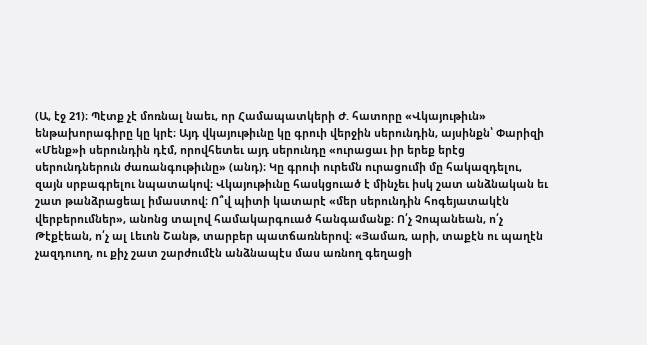(Ա, էջ 21)։ Պէտք չէ մոռնալ նաեւ, որ Համապատկերի Ժ. հատորը «Վկայութիւն» ենթախորագիրը կը կրէ։ Այդ վկայութիւնը կը գրուի վերջին սերունդին, այսինքն՝ Փարիզի «Մենք»ի սերունդին դէմ, որովհետեւ այդ սերունդը «ուրացաւ իր երեք երէց սերունդներուն ժառանգութիւնը» (անդ)։ Կը գրուի ուրեմն ուրացումի մը հակազդելու, զայն սրբագրելու նպատակով։ Վկայութիւնը հասկցուած է մինչեւ իսկ շատ անձնական եւ շատ թանձրացեալ իմաստով։ Ո՞վ պիտի կատարէ «մեր սերունդին հոգեյատակէն վերբերումներ», անոնց տալով համակարգուած հանգամանք։ Ո՛չ Չոպանեան, ո՛չ Թէքէեան, ո՛չ ալ Լեւոն Շանթ, տարբեր պատճառներով։ «Յամառ, արի, տաքէն ու պաղէն չազդուող, ու քիչ շատ շարժումէն անձնապէս մաս առնող գեղացի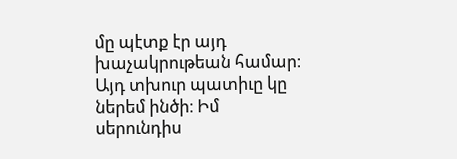մը պէտք էր այդ խաչակրութեան համար։ Այդ տխուր պատիւը կը ներեմ ինծի։ Իմ սերունդիս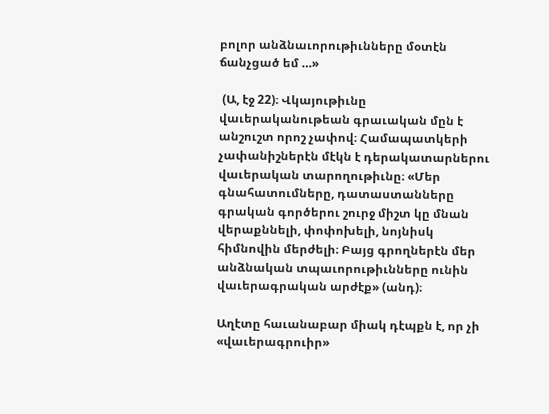բոլոր անձնաւորութիւնները մօտէն ճանչցած եմ …»

 (Ա, էջ 22)։ Վկայութիւնը վաւերականութեան գրաւական մըն է անշուշտ որոշ չափով։ Համապատկերի չափանիշներէն մէկն է դերակատարներու վաւերական տարողութիւնը։ «Մեր գնահատումները, դատաստանները գրական գործերու շուրջ միշտ կը մնան վերաքննելի, փոփոխելի, նոյնիսկ հիմնովին մերժելի։ Բայց գրողներէն մեր անձնական տպաւորութիւնները ունին վաւերագրական արժէք» (անդ)։

Աղէտը հաւանաբար միակ դէպքն է, որ չի «վաւերագրուիր»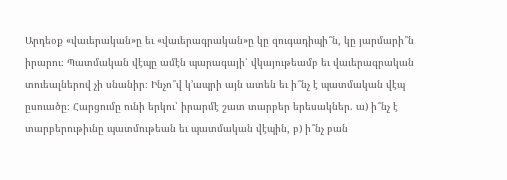Արդեօք «վաւերական»ը եւ «վաւերագրական»ը կը զուգադիպի՞ն, կը յարմարի՞ն իրարու։ Պատմական վէպը ամէն պարագայի՝ վկայութեամբ եւ վաւերագրական տուեալներով չի սնանիր։ Ինչո՞վ կ’ապրի այն ատեն եւ ի՞նչ է պատմական վէպ ըսուածը։ Հարցումը ունի երկու՝ իրարմէ շատ տարբեր երեսակներ. ա) ի՞նչ է տարբերութիւնը պատմութեան եւ պատմական վէպին, բ) ի՞նչ բան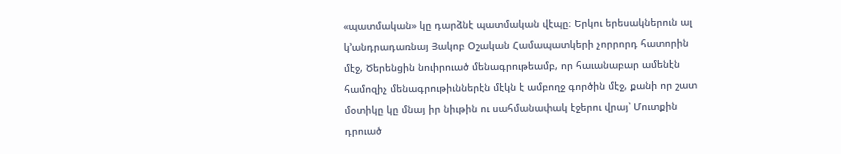«պատմական» կը դարձնէ պատմական վէպը։ Երկու երեսակներուն ալ կ’անդրադառնայ Յակոբ Օշական Համապատկերի չորրորդ հատորին մէջ, Ծերենցին նուիրուած մենագրութեամբ, որ հաւանաբար ամենէն համոզիչ մենագրութիւններէն մէկն է ամբողջ գործին մէջ, քանի որ շատ մօտիկը կը մնայ իր նիւթին ու սահմանափակ էջերու վրայ՝ Մուտքին դրուած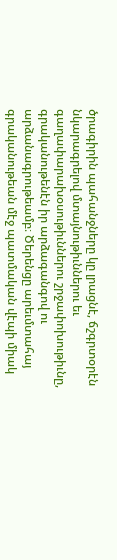ծրագիրին պահանջները կը լրացնէ, ճշգրտօրէն նկարագրելով մտայնութիւններու եւ գաղափարախօսութիւններու շրջափոխութիւնը, գրականութենէն իր արձագանգով ու արձանագրութեամբ։ Ծերենցը արեւմտահայ գրականութեան մէջ պատմական վէպի միակ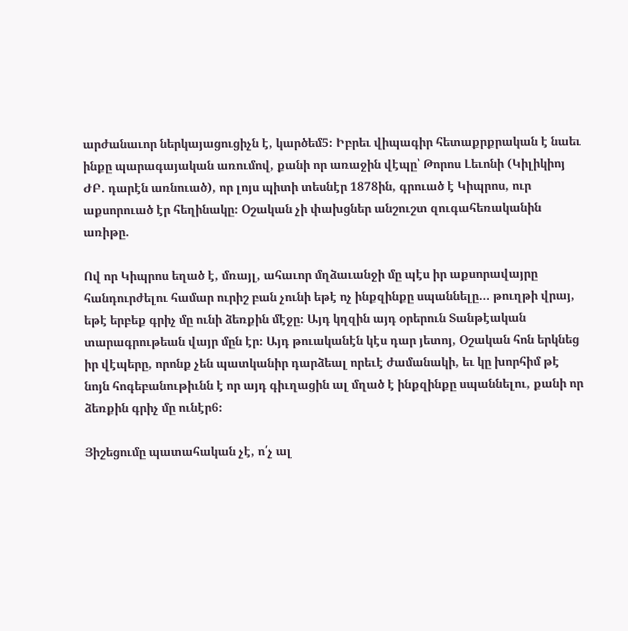արժանաւոր ներկայացուցիչն է, կարծեմ5։ Իբրեւ վիպագիր հետաքրքրական է նաեւ ինքը պարագայական առումով, քանի որ առաջին վէպը՝ Թորոս Լեւոնի (Կիլիկիոյ ԺԲ. դարէն առնուած), որ լոյս պիտի տեսնէր 1878ին, գրուած է Կիպրոս, ուր աքսորուած էր հեղինակը։ Օշական չի փախցներ անշուշտ զուգահեռականին առիթը.

Ով որ Կիպրոս եղած է, մռայլ, ահաւոր մղձաւանջի մը պէս իր աքսորավայրը հանդուրժելու համար ուրիշ բան չունի եթէ ոչ ինքզինքը սպաննելը… թուղթի վրայ, եթէ երբեք գրիչ մը ունի ձեռքին մէջը։ Այդ կղզին այդ օրերուն Տանթէական տարագրութեան վայր մըն էր։ Այդ թուականէն կէս դար յետոյ, Օշական հոն երկնեց իր վէպերը, որոնք չեն պատկանիր դարձեալ որեւէ ժամանակի, եւ կը խորհիմ թէ նոյն հոգեբանութիւնն է որ այդ գիւղացին ալ մղած է ինքզինքը սպաննելու, քանի որ ձեռքին գրիչ մը ունէր6։

Յիշեցումը պատահական չէ, ո՛չ ալ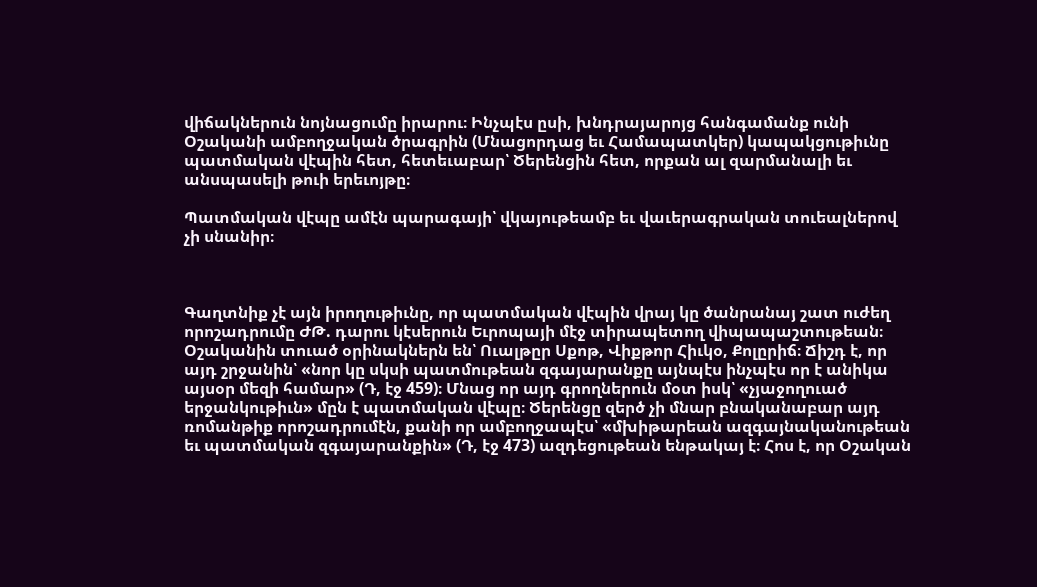վիճակներուն նոյնացումը իրարու։ Ինչպէս ըսի, խնդրայարոյց հանգամանք ունի Օշականի ամբողջական ծրագրին (Մնացորդաց եւ Համապատկեր) կապակցութիւնը պատմական վէպին հետ, հետեւաբար՝ Ծերենցին հետ, որքան ալ զարմանալի եւ անսպասելի թուի երեւոյթը։

Պատմական վէպը ամէն պարագայի՝ վկայութեամբ եւ վաւերագրական տուեալներով չի սնանիր։



Գաղտնիք չէ այն իրողութիւնը, որ պատմական վէպին վրայ կը ծանրանայ շատ ուժեղ որոշադրումը ԺԹ. դարու կէսերուն Եւրոպայի մէջ տիրապետող վիպապաշտութեան։ Օշականին տուած օրինակներն են՝ Ուալթըր Սքոթ, Վիքթոր Հիւկօ, Քոլըրիճ։ Ճիշդ է, որ այդ շրջանին՝ «նոր կը սկսի պատմութեան զգայարանքը այնպէս ինչպէս որ է անիկա այսօր մեզի համար» (Դ, էջ 459)։ Մնաց որ այդ գրողներուն մօտ իսկ՝ «չյաջողուած երջանկութիւն» մըն է պատմական վէպը։ Ծերենցը զերծ չի մնար բնականաբար այդ ռոմանթիք որոշադրումէն, քանի որ ամբողջապէս՝ «մխիթարեան ազգայնականութեան եւ պատմական զգայարանքին» (Դ, էջ 473) ազդեցութեան ենթակայ է։ Հոս է, որ Օշական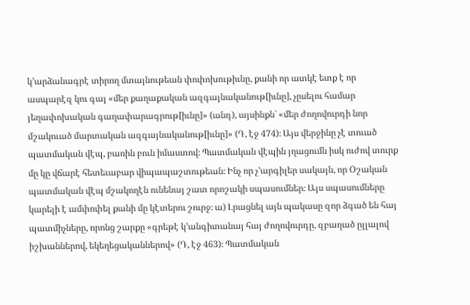կ’արձանագրէ տիրող մտայնութեան փոփոխութիւնը, քանի որ ատկէ ետք է որ ասպարէզ կու գայ «մեր քաղաքական ազգայնականութ[իւնը], չըսելու համար յեղափոխական գաղափարագրութ[իւնը]» (անդ), այսինքն՝ «մեր ժողովուրդի նոր մշակուած մարտական ազգայնականութ[իւնը]» (Դ, էջ 474)։ Այս վերջինը չէ տուած պատմական վէպ, բառին բուն իմաստով։ Պատմական վէպին յղացումն իսկ ուժով տուրք մը կը վճարէ հետեւաբար վիպապաշտութեան։ Ինչ որ չ’արգիլեր սակայն, որ Օշական պատմական վէպ մշակողէն ունենայ շատ որոշակի սպասումներ։ Այս սպասումները կարելի է ամփոփել քանի մը կէտերու շուրջ։ ա) Լրացնել այն պակասը զոր ձգած են հայ պատմիչները, որոնց շարքը «գրեթէ կ’անգիտանայ հայ ժողովուրդը, զբաղած ըլլալով իշխաններով, եկեղեցականներով» (Դ, էջ 463)։ Պատմական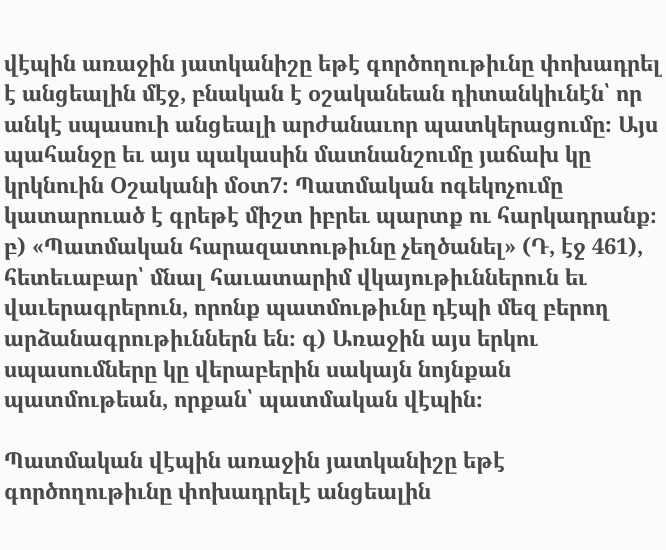վէպին առաջին յատկանիշը եթէ գործողութիւնը փոխադրել է անցեալին մէջ, բնական է օշականեան դիտանկիւնէն՝ որ անկէ սպասուի անցեալի արժանաւոր պատկերացումը։ Այս պահանջը եւ այս պակասին մատնանշումը յաճախ կը կրկնուին Օշականի մօտ7։ Պատմական ոգեկոչումը կատարուած է գրեթէ միշտ իբրեւ պարտք ու հարկադրանք։ բ) «Պատմական հարազատութիւնը չեղծանել» (Դ, էջ 461), հետեւաբար՝ մնալ հաւատարիմ վկայութիւններուն եւ վաւերագրերուն, որոնք պատմութիւնը դէպի մեզ բերող արձանագրութիւններն են։ գ) Առաջին այս երկու սպասումները կը վերաբերին սակայն նոյնքան պատմութեան, որքան՝ պատմական վէպին։

Պատմական վէպին առաջին յատկանիշը եթէ գործողութիւնը փոխադրելէ անցեալին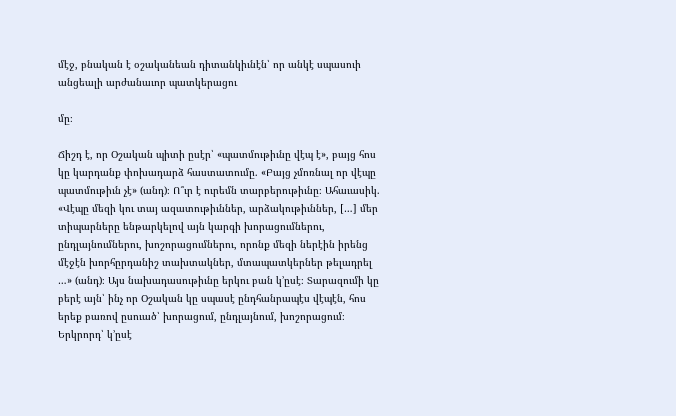մէջ, բնական է օշականեան դիտանկիւնէն՝ որ անկէ սպասուի անցեալի արժանաւոր պատկերացու

մը։

Ճիշդ է, որ Օշական պիտի ըսէր՝ «պատմութիւնը վէպ է», բայց հոս կը կարդանք փոխադարձ հաստատումը. «Բայց չմոռնալ որ վէպը պատմութիւն չէ» (անդ)։ Ո՞ւր է ուրեմն տարբերութիւնը։ Ահաւասիկ. «Վէպը մեզի կու տայ ազատութիւններ, արձակութիւններ, […] մեր տիպարները ենթարկելով այն կարգի խորացումներու, ընդլայնումներու, խոշորացումներու, որոնք մեզի ներէին իրենց մէջէն խորհըրդանիշ տախտակներ, մտապատկերներ թելադրել …» (անդ)։ Այս նախադասութիւնը երկու բան կ’ըսէ։ Տարազումի կը բերէ այն՝ ինչ որ Օշական կը սպասէ ընդհանրապէս վէպէն, հոս երեք բառով ըսուած՝ խորացում, ընդլայնում, խոշորացում։ Երկրորդ՝ կ’ըսէ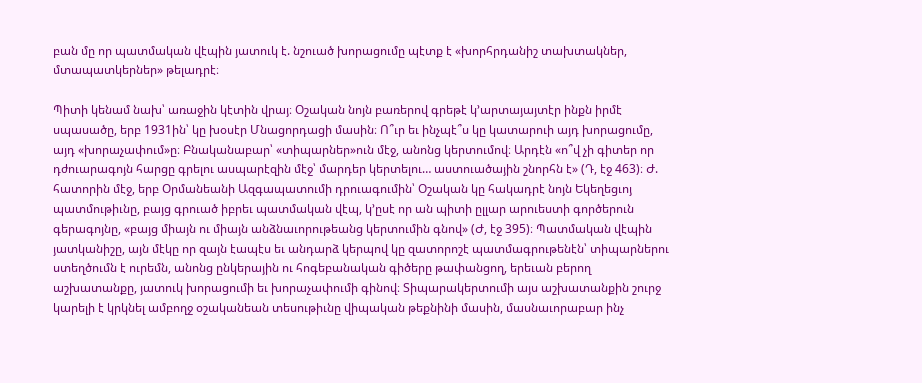բան մը որ պատմական վէպին յատուկ է. նշուած խորացումը պէտք է «խորհրդանիշ տախտակներ, մտապատկերներ» թելադրէ։

Պիտի կենամ նախ՝ առաջին կէտին վրայ։ Օշական նոյն բառերով գրեթէ կ’արտայայտէր ինքն իրմէ սպասածը, երբ 1931ին՝ կը խօսէր Մնացորդացի մասին։ Ո՞ւր եւ ինչպէ՞ս կը կատարուի այդ խորացումը, այդ «խորաչափում»ը։ Բնականաբար՝ «տիպարներ»ուն մէջ, անոնց կերտումով։ Արդէն «ո՞վ չի գիտեր որ դժուարագոյն հարցը գրելու ասպարէզին մէջ՝ մարդեր կերտելու… աստուածային շնորհն է» (Դ, էջ 463)։ Ժ. հատորին մէջ, երբ Օրմանեանի Ազգապատումի դրուագումին՝ Օշական կը հակադրէ նոյն Եկեղեցւոյ պատմութիւնը, բայց գրուած իբրեւ պատմական վէպ, կ’ըսէ որ ան պիտի ըլլար արուեստի գործերուն գերագոյնը, «բայց միայն ու միայն անձնաւորութեանց կերտումին գնով» (Ժ, էջ 395)։ Պատմական վէպին յատկանիշը, այն մէկը որ զայն էապէս եւ անդարձ կերպով կը զատորոշէ պատմագրութենէն՝ տիպարներու ստեղծումն է ուրեմն, անոնց ընկերային ու հոգեբանական գիծերը թափանցող, երեւան բերող աշխատանքը, յատուկ խորացումի եւ խորաչափումի գինով։ Տիպարակերտումի այս աշխատանքին շուրջ կարելի է կրկնել ամբողջ օշականեան տեսութիւնը վիպական թեքնինի մասին, մասնաւորաբար ինչ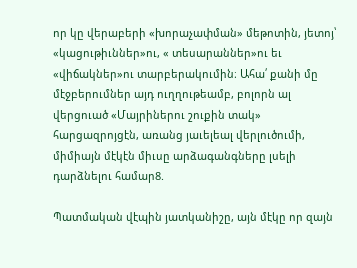որ կը վերաբերի «խորաչափման» մեթոտին, յետոյ՝ «կացութիւններ»ու, « տեսարաններ»ու եւ «վիճակներ»ու տարբերակումին։ Ահա՛ քանի մը մէջբերումներ այդ ուղղութեամբ, բոլորն ալ վերցուած «Մայրիներու շուքին տակ» հարցազրոյցէն, առանց յաւելեալ վերլուծումի, միմիայն մէկէն միւսը արձագանգները լսելի դարձնելու համար8.

Պատմական վէպին յատկանիշը, այն մէկը որ զայն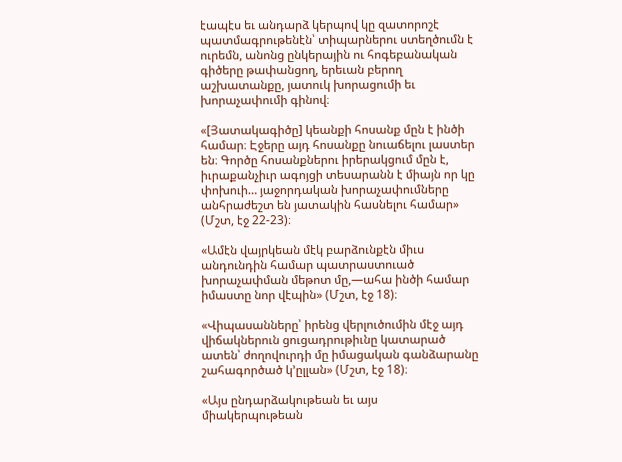էապէս եւ անդարձ կերպով կը զատորոշէ պատմագրութենէն՝ տիպարներու ստեղծումն է ուրեմն, անոնց ընկերային ու հոգեբանական գիծերը թափանցող, երեւան բերող աշխատանքը, յատուկ խորացումի եւ խորաչափումի գինով։

«[Յատակագիծը] կեանքի հոսանք մըն է ինծի համար։ Էջերը այդ հոսանքը նուաճելու լաստեր են։ Գործը հոսանքներու իրերակցում մըն է, իւրաքանչիւր ագոյցի տեսարանն է միայն որ կը փոխուի… յաջորդական խորաչափումները անհրաժեշտ են յատակին հասնելու համար» (Մշտ, էջ 22-23)։

«Ամէն վայրկեան մէկ բարձունքէն միւս անդունդին համար պատրաստուած խորաչափման մեթոտ մը,—ահա ինծի համար իմաստը նոր վէպին» (Մշտ, էջ 18)։

«Վիպասանները՝ իրենց վերլուծումին մէջ այդ վիճակներուն ցուցադրութիւնը կատարած ատեն՝ ժողովուրդի մը իմացական գանձարանը շահագործած կ’ըլլան» (Մշտ, էջ 18)։

«Այս ընդարձակութեան եւ այս միակերպութեան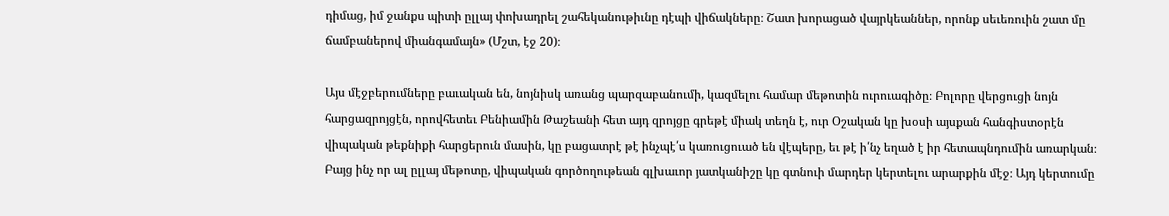դիմաց, իմ ջանքս պիտի ըլլայ փոխադրել շահեկանութիւնը դէպի վիճակները։ Շատ խորացած վայրկեաններ, որոնք սեւեռուին շատ մը ճամբաներով միանգամայն» (Մշտ, էջ 20)։

Այս մէջբերումները բաւական են, նոյնիսկ առանց պարզաբանումի, կազմելու համար մեթոտին ուրուագիծը։ Բոլորը վերցուցի նոյն հարցազրոյցէն, որովհետեւ Բենիամին Թաշեանի հետ այդ զրոյցը գրեթէ միակ տեղն է, ուր Օշական կը խօսի այսքան հանգիստօրէն վիպական թեքնիքի հարցերուն մասին, կը բացատրէ թէ ինչպէ՛ս կառուցուած են վէպերը, եւ թէ ի՛նչ եղած է իր հետապնդումին առարկան։ Բայց ինչ որ ալ ըլլայ մեթոտը, վիպական գործողութեան գլխաւոր յատկանիշը կը գտնուի մարդեր կերտելու արարքին մէջ։ Այդ կերտումը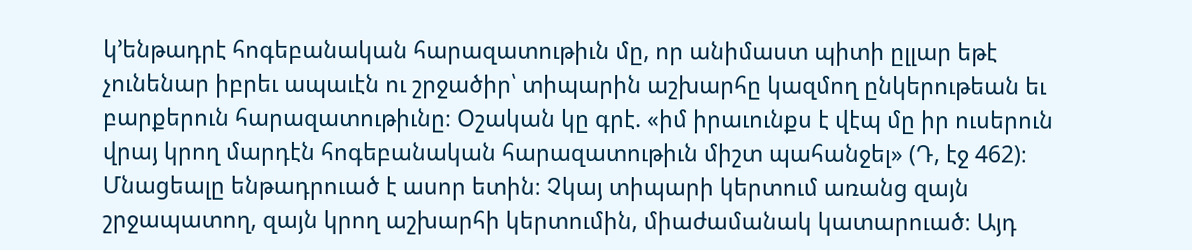կ’ենթադրէ հոգեբանական հարազատութիւն մը, որ անիմաստ պիտի ըլլար եթէ չունենար իբրեւ ապաւէն ու շրջածիր՝ տիպարին աշխարհը կազմող ընկերութեան եւ բարքերուն հարազատութիւնը։ Օշական կը գրէ. «իմ իրաւունքս է վէպ մը իր ուսերուն վրայ կրող մարդէն հոգեբանական հարազատութիւն միշտ պահանջել» (Դ, էջ 462)։ Մնացեալը ենթադրուած է ասոր ետին։ Չկայ տիպարի կերտում առանց զայն շրջապատող, զայն կրող աշխարհի կերտումին, միաժամանակ կատարուած։ Այդ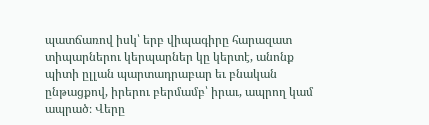պատճառով իսկ՝ երբ վիպագիրը հարազատ տիպարներու կերպարներ կը կերտէ, անոնք պիտի ըլլան պարտադրաբար եւ բնական ընթացքով, իրերու բերմամբ՝ իրաւ, ապրող կամ ապրած։ Վերը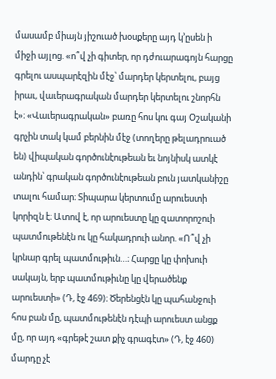մասամբ միայն յիշուած խօսքերը այդ կ’ըսեն ի միջի այլոց. «ո՞վ չի գիտեր, որ դժուարագոյն հարցը գրելու ասպարէզին մէջ՝ մարդեր կերտելու, բայց իրաւ, վաւերագրական մարդեր կերտելու շնորհն է»։ «Վաւերագրական» բառը հոս կու գայ Օշականի գրչին տակ կամ բերնին մէջ (տողերը թելադրուած են) վիպական գործունէութեան եւ նոյնիսկ ատկէ անդին՝ գրական գործունէութեան բուն յատկանիշը տալու համար։ Տիպարա կերտումը արուեստի կորիզն է։ Ատով է, որ արուեստը կը զատորոշուի պատմութենէն ու կը հակադրուի անոր. «Ո՞վ չի կրնար գրել պատմութիւն…։ Հարցը կը փոխուի սակայն, երբ պատմութիւնը կը վերածենք արուեստի» (Դ, էջ 469)։ Ծերենցէն կը պահանջուի հոս բան մը, պատմութենէն դէպի արուեստ անցք մը, որ այդ «գրեթէ շատ քիչ գրագէտ» (Դ, էջ 460) մարդը չէ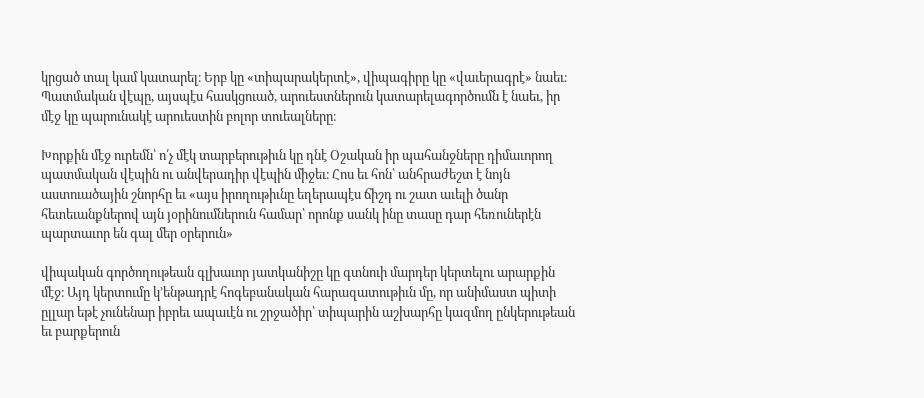կրցած տալ կամ կատարել։ Երբ կը «տիպարակերտէ», վիպագիրը կը «վաւերագրէ» նաեւ։ Պատմական վէպը, այսպէս հասկցուած, արուեստներուն կատարելագործումն է նաեւ, իր մէջ կը պարունակէ արուեստին բոլոր տուեալները։

Խորքին մէջ ուրեմն՝ ո՛չ մէկ տարբերութիւն կը դնէ Օշական իր պահանջները դիմաւորող պատմական վէպին ու անվերադիր վէպին միջեւ։ Հոս եւ հոն՝ անհրաժեշտ է նոյն աստուածային շնորհը եւ «այս իրողութիւնը եղերապէս ճիշդ ու շատ աւելի ծանր հետեւանքներով այն յօրինումներուն համար՝ որոնք սանկ ինը տասը դար հեռուներէն պարտաւոր են գալ մեր օրերուն»

վիպական գործողութեան գլխաւոր յատկանիշը կը գտնուի մարդեր կերտելու արարքին մէջ։ Այդ կերտումը կ’ենթադրէ հոգեբանական հարազատութիւն մը, որ անիմաստ պիտի ըլլար եթէ չունենար իբրեւ ապաւէն ու շրջածիր՝ տիպարին աշխարհը կազմող ընկերութեան եւ բարքերուն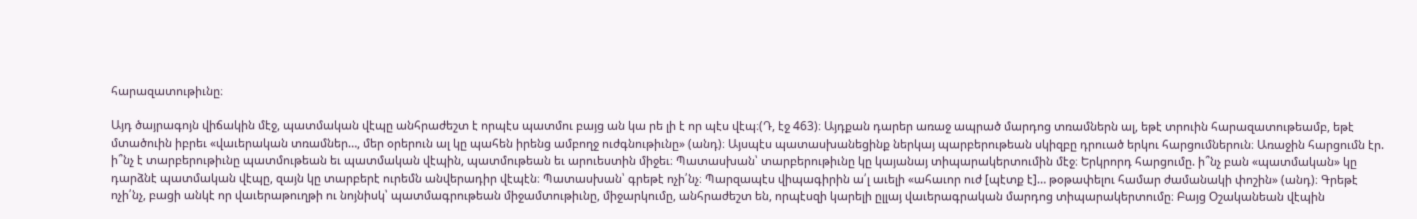հարազատութիւնը։

Այդ ծայրագոյն վիճակին մէջ, պատմական վէպը անհրաժեշտ է որպէս պատմու բայց ան կա րե լի է որ պէս վէպ։(Դ, էջ 463)։ Այդքան դարեր առաջ ապրած մարդոց տռամներն ալ, եթէ տրուին հարազատութեամբ, եթէ մտածուին իբրեւ «վաւերական տռամներ…, մեր օրերուն ալ կը պահեն իրենց ամբողջ ուժգնութիւնը» (անդ)։ Այսպէս պատասխանեցինք ներկայ պարբերութեան սկիզբը դրուած երկու հարցումներուն։ Առաջին հարցումն էր. ի՞նչ է տարբերութիւնը պատմութեան եւ պատմական վէպին, պատմութեան եւ արուեստին միջեւ։ Պատասխան՝ տարբերութիւնը կը կայանայ տիպարակերտումին մէջ։ Երկրորդ հարցումը. ի՞նչ բան «պատմական» կը դարձնէ պատմական վէպը, զայն կը տարբերէ ուրեմն անվերադիր վէպէն։ Պատասխան՝ գրեթէ ոչի՛նչ։ Պարզապէս վիպագիրին ա՛լ աւելի «ահաւոր ուժ [պէտք է]… թօթափելու համար ժամանակի փոշին» (անդ)։ Գրեթէ ոչի՛նչ, բացի անկէ որ վաւերաթուղթի ու նոյնիսկ՝ պատմագրութեան միջամտութիւնը, միջարկումը, անհրաժեշտ են, որպէսզի կարելի ըլլայ վաւերագրական մարդոց տիպարակերտումը։ Բայց Օշականեան վէպին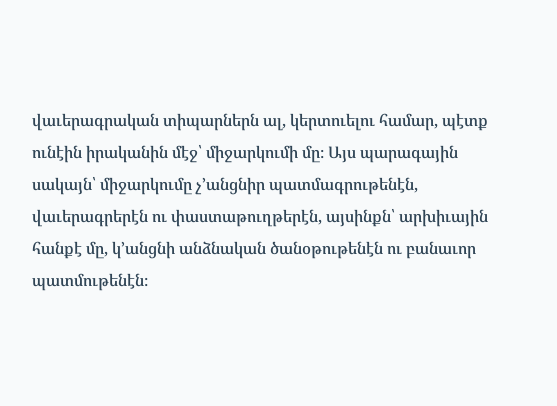վաւերագրական տիպարներն ալ, կերտուելու համար, պէտք ունէին իրականին մէջ՝ միջարկումի մը։ Այս պարագային սակայն՝ միջարկումը չ’անցնիր պատմագրութենէն, վաւերագրերէն ու փաստաթուղթերէն, այսինքն՝ արխիւային հանքէ մը, կ’անցնի անձնական ծանօթութենէն ու բանաւոր պատմութենէն։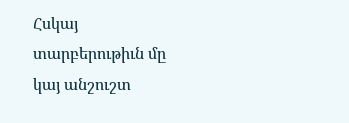Հսկայ տարբերութիւն մը կայ անշուշտ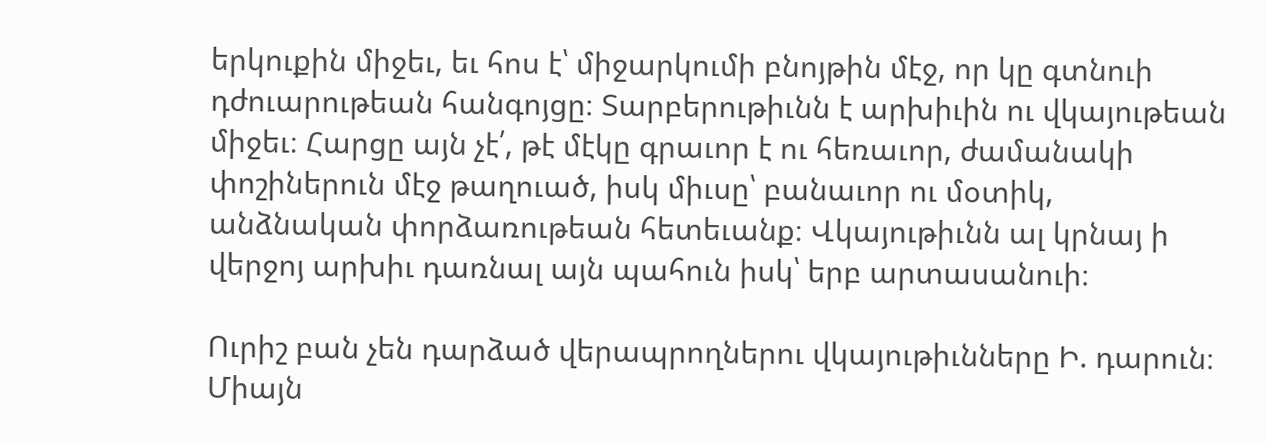երկուքին միջեւ, եւ հոս է՝ միջարկումի բնոյթին մէջ, որ կը գտնուի դժուարութեան հանգոյցը։ Տարբերութիւնն է արխիւին ու վկայութեան միջեւ։ Հարցը այն չէ՛, թէ մէկը գրաւոր է ու հեռաւոր, ժամանակի փոշիներուն մէջ թաղուած, իսկ միւսը՝ բանաւոր ու մօտիկ, անձնական փորձառութեան հետեւանք։ Վկայութիւնն ալ կրնայ ի վերջոյ արխիւ դառնալ այն պահուն իսկ՝ երբ արտասանուի։

Ուրիշ բան չեն դարձած վերապրողներու վկայութիւնները Ի. դարուն։ Միայն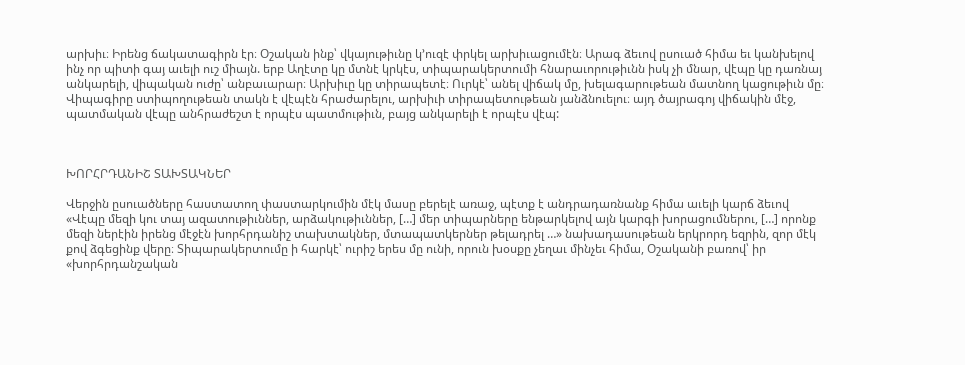արխիւ։ Իրենց ճակատագիրն էր։ Օշական ինք՝ վկայութիւնը կ’ուզէ փրկել արխիւացումէն։ Արագ ձեւով ըսուած հիմա եւ կանխելով ինչ որ պիտի գայ աւելի ուշ միայն. երբ Աղէտը կը մտնէ կրկէս, տիպարակերտումի հնարաւորութիւնն իսկ չի մնար, վէպը կը դառնայ անկարելի, վիպական ուժը՝ անբաւարար։ Արխիւը կը տիրապետէ։ Ուրկէ՝ անել վիճակ մը, խելագարութեան մատնող կացութիւն մը։ Վիպագիրը ստիպողութեան տակն է վէպէն հրաժարելու, արխիւի տիրապետութեան յանձնուելու։ այդ ծայրագոյ վիճակին մէջ, պատմական վէպը անհրաժեշտ է որպէս պատմութիւն, բայց անկարելի է որպէս վէպ:



ԽՈՐՀՐԴԱՆԻՇ ՏԱԽՏԱԿՆԵՐ

Վերջին ըսուածները հաստատող փաստարկումին մէկ մասը բերելէ առաջ, պէտք է անդրադառնանք հիմա աւելի կարճ ձեւով «Վէպը մեզի կու տայ ազատութիւններ, արձակութիւններ, […] մեր տիպարները ենթարկելով այն կարգի խորացումներու, […] որոնք մեզի ներէին իրենց մէջէն խորհրդանիշ տախտակներ, մտապատկերներ թելադրել …» նախադասութեան երկրորդ եզրին, զոր մէկ քով ձգեցինք վերը։ Տիպարակերտումը ի հարկէ՝ ուրիշ երես մը ունի, որուն խօսքը չեղաւ մինչեւ հիմա, Օշականի բառով՝ իր «խորհրդանշական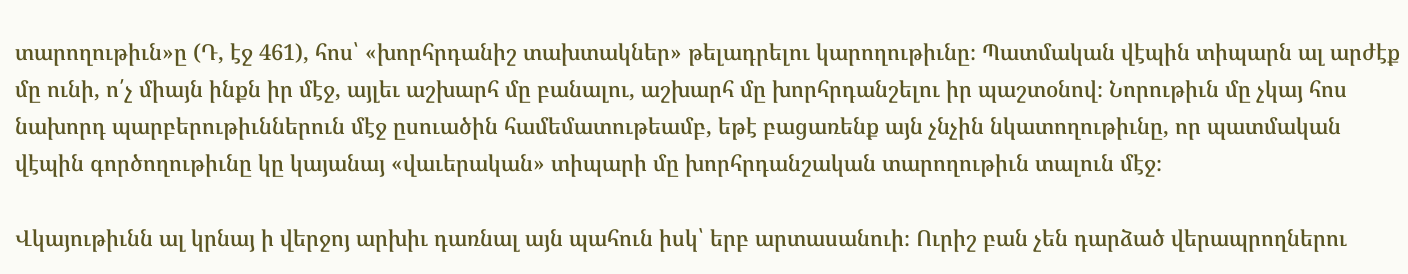տարողութիւն»ը (Դ, էջ 461), հոս՝ «խորհրդանիշ տախտակներ» թելադրելու կարողութիւնը։ Պատմական վէպին տիպարն ալ արժէք մը ունի, ո՛չ միայն ինքն իր մէջ, այլեւ աշխարհ մը բանալու, աշխարհ մը խորհրդանշելու իր պաշտօնով։ Նորութիւն մը չկայ հոս նախորդ պարբերութիւններուն մէջ ըսուածին համեմատութեամբ, եթէ բացառենք այն չնչին նկատողութիւնը, որ պատմական վէպին գործողութիւնը կը կայանայ «վաւերական» տիպարի մը խորհրդանշական տարողութիւն տալուն մէջ։

Վկայութիւնն ալ կրնայ ի վերջոյ արխիւ դառնալ այն պահուն իսկ՝ երբ արտասանուի։ Ուրիշ բան չեն դարձած վերապրողներու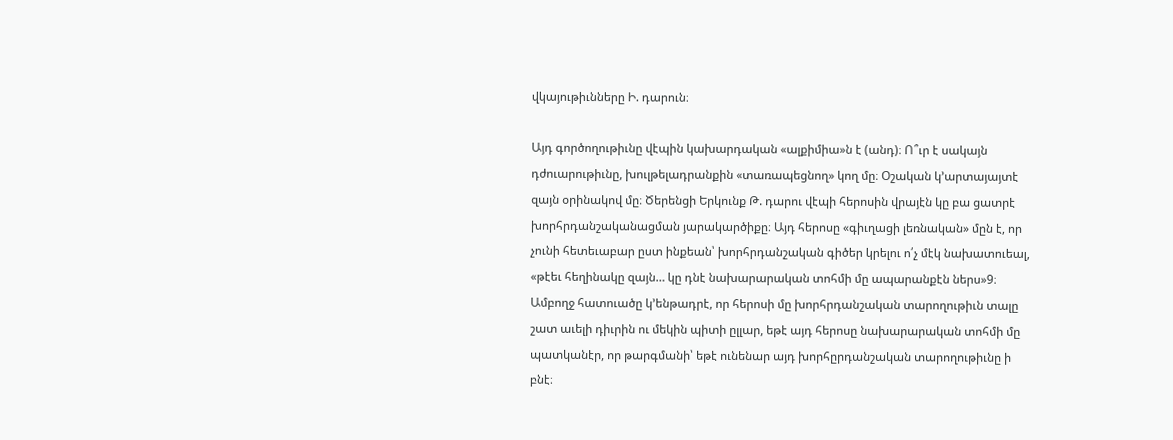վկայութիւնները Ի. դարուն։

Այդ գործողութիւնը վէպին կախարդական «ալքիմիա»ն է (անդ)։ Ո՞ւր է սակայն դժուարութիւնը, խուլթելադրանքին «տառապեցնող» կող մը։ Օշական կ’արտայայտէ զայն օրինակով մը։ Ծերենցի Երկունք Թ. դարու վէպի հերոսին վրայէն կը բա ցատրէ խորհրդանշականացման յարակարծիքը։ Այդ հերոսը «գիւղացի լեռնական» մըն է, որ չունի հետեւաբար ըստ ինքեան՝ խորհրդանշական գիծեր կրելու ո՛չ մէկ նախատուեալ, «թէեւ հեղինակը զայն… կը դնէ նախարարական տոհմի մը ապարանքէն ներս»9։ Ամբողջ հատուածը կ’ենթադրէ, որ հերոսի մը խորհրդանշական տարողութիւն տալը շատ աւելի դիւրին ու մեկին պիտի ըլլար, եթէ այդ հերոսը նախարարական տոհմի մը պատկանէր, որ թարգմանի՝ եթէ ունենար այդ խորհըրդանշական տարողութիւնը ի բնէ։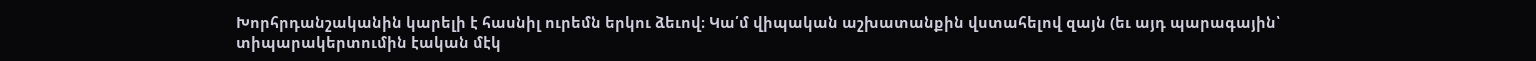Խորհրդանշականին կարելի է հասնիլ ուրեմն երկու ձեւով։ Կա՛մ վիպական աշխատանքին վստահելով զայն (եւ այդ պարագային՝ տիպարակերտումին էական մէկ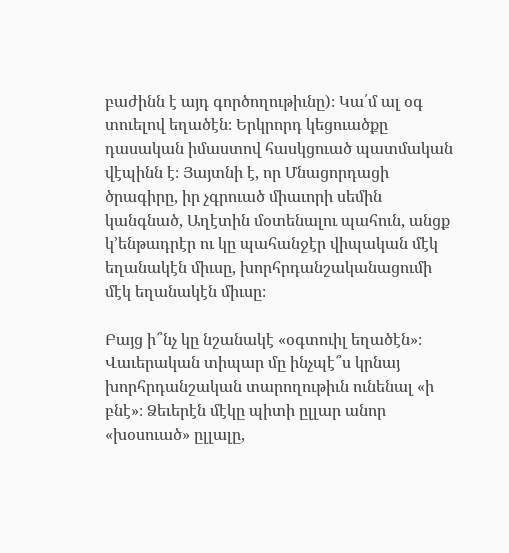բաժինն է այդ գործողութիւնը)։ Կա՛մ ալ օգ տուելով եղածէն։ Երկրորդ կեցուածքը դասական իմաստով հասկցուած պատմական վէպինն է։ Յայտնի է, որ Մնացորդացի ծրագիրը, իր չգրուած միաւորի սեմին կանգնած, Աղէտին մօտենալու պահուն, անցք կ’ենթադրէր ու կը պահանջէր վիպական մէկ եղանակէն միւսը, խորհրդանշականացումի մէկ եղանակէն միւսը։

Բայց ի՞նչ կը նշանակէ «օգտուիլ եղածէն»։ Վաւերական տիպար մը ինչպէ՞ս կրնայ խորհրդանշական տարողութիւն ունենալ «ի բնէ»։ Ձեւերէն մէկը պիտի ըլլար անոր «խօսուած» ըլլալը,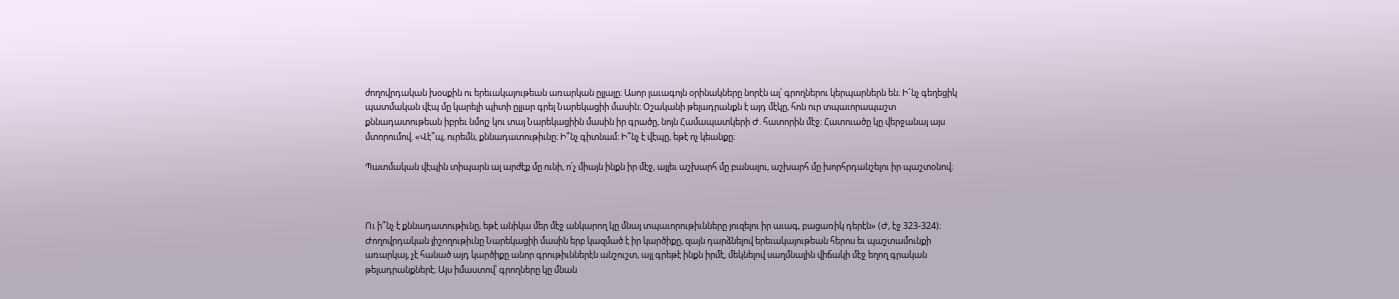ժողովրդական խօսքին ու երեւակայութեան առարկան ըլլալը։ Ասոր լաւագոյն օրինակները նորէն ալ՝ գրողներու կերպարներն են։ Ի՜նչ գեղեցիկ պատմական վէպ մը կարելի պիտի ըլլար գրել Նարեկացիի մասին։ Օշականի թելադրանքն է այդ մէկը, հոն ուր տպաւորապաշտ քննադատութեան իբրեւ նմոյշ կու տայ Նարեկացիին մասին իր գրածը, նոյն Համապատկերի Ժ. հատորին մէջ։ Հատուածը կը վերջանայ այս մտորումով. «Վէ՞պ, ուրեմն, քննադատութիւնը։ Ի՞նչ գիտնամ։ Ի՞նչ է վէպը, եթէ ոչ կեանքը։

Պատմական վէպին տիպարն ալ արժէք մը ունի, ո՛չ միայն ինքն իր մէջ, այլեւ աշխարհ մը բանալու, աշխարհ մը խորհրդանշելու իր պաշտօնով։



Ու ի՞նչ է քննադատութիւնը, եթէ անիկա մեր մէջ անկարող կը մնայ տպաւորութիւնները յուզելու իր աւագ, բացառիկ դերէն» (Ժ, էջ 323-324)։ Ժողովրդական յիշողութիւնը Նարեկացիի մասին երբ կազմած է իր կարծիքը, զայն դարձնելով երեւակայութեան հերոս եւ պաշտամունքի առարկայ, չէ հանած այդ կարծիքը անոր գրութիւններէն անշուշտ, այլ գրեթէ ինքն իրմէ, մեկնելով սաղմնային վիճակի մէջ եղող գրական թելադրանքներէ։ Այս իմաստով՝ գրողները կը մնան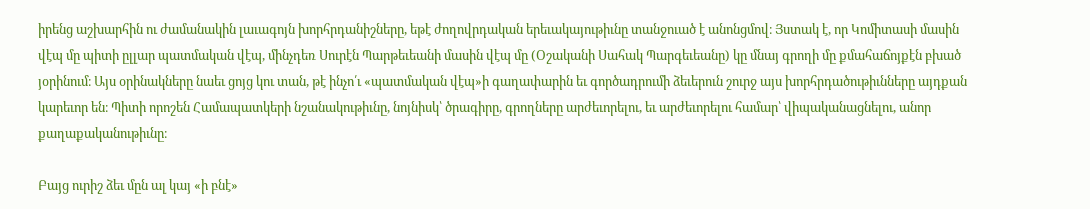իրենց աշխարհին ու ժամանակին լաւագոյն խորհրդանիշները, եթէ ժողովրդական երեւակայութիւնը տանջուած է անոնցմով։ Յստակ է, որ Կոմիտասի մասին վէպ մը պիտի ըլլար պատմական վէպ, մինչդեռ Սուրէն Պարթեւեանի մասին վէպ մը (Օշականի Սահակ Պարգեւեանը) կը մնայ գրողի մը քմահաճոյքէն բխած յօրինում։ Այս օրինակները նաեւ ցոյց կու տան, թէ ինչո՛ւ «պատմական վէպ»ի գաղափարին եւ գործադրումի ձեւերուն շուրջ այս խորհրդածութիւնները այդքան կարեւոր են։ Պիտի որոշեն Համապատկերի նշանակութիւնը, նոյնիսկ՝ ծրագիրը, գրողները արժեւորելու, եւ արժեւորելու համար՝ վիպականացնելու, անոր քաղաքականութիւնը։

Բայց ուրիշ ձեւ մըն ալ կայ «ի բնէ»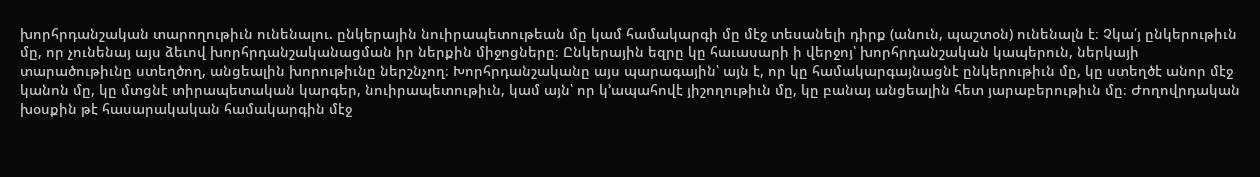խորհրդանշական տարողութիւն ունենալու. ընկերային նուիրապետութեան մը կամ համակարգի մը մէջ տեսանելի դիրք (անուն, պաշտօն) ունենալն է։ Չկա՛յ ընկերութիւն մը, որ չունենայ այս ձեւով խորհրդանշականացման իր ներքին միջոցները։ Ընկերային եզրը կը հաւասարի ի վերջոյ՝ խորհրդանշական կապերուն, ներկայի տարածութիւնը ստեղծող, անցեալին խորութիւնը ներշնչող։ Խորհրդանշականը այս պարագային՝ այն է, որ կը համակարգայնացնէ ընկերութիւն մը, կը ստեղծէ անոր մէջ կանոն մը, կը մտցնէ տիրապետական կարգեր, նուիրապետութիւն, կամ այն՝ որ կ’ապահովէ յիշողութիւն մը, կը բանայ անցեալին հետ յարաբերութիւն մը։ Ժողովրդական խօսքին թէ հասարակական համակարգին մէջ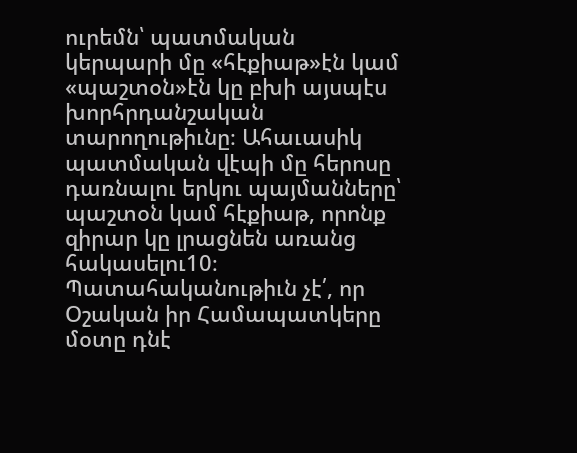ուրեմն՝ պատմական կերպարի մը «հէքիաթ»էն կամ «պաշտօն»էն կը բխի այսպէս խորհրդանշական տարողութիւնը։ Ահաւասիկ պատմական վէպի մը հերոսը դառնալու երկու պայմանները՝ պաշտօն կամ հէքիաթ, որոնք զիրար կը լրացնեն առանց հակասելու10։ Պատահականութիւն չէ՛, որ Օշական իր Համապատկերը մօտը դնէ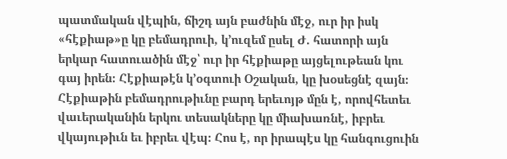պատմական վէպին, ճիշդ այն բաժնին մէջ, ուր իր իսկ «հէքիաթ»ը կը բեմադրուի, կ’ուզեմ ըսել Ժ. հատորի այն երկար հատուածին մէջ՝ ուր իր հէքիաթը այցելութեան կու գայ իրեն։ Հէքիաթէն կ’օգտուի Օշական, կը խօսեցնէ զայն։ Հէքիաթին բեմադրութիւնը բարդ երեւոյթ մըն է, որովհետեւ վաւերականին երկու տեսակները կը միախառնէ, իբրեւ վկայութիւն եւ իբրեւ վէպ։ Հոս է, որ իրապէս կը հանգուցուին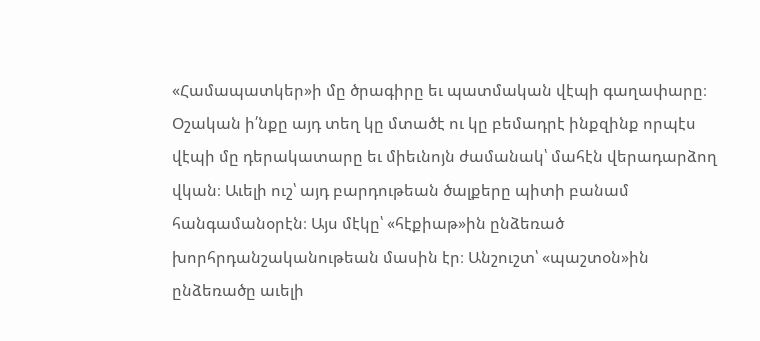«Համապատկեր»ի մը ծրագիրը եւ պատմական վէպի գաղափարը։ Օշական ի՛նքը այդ տեղ կը մտածէ ու կը բեմադրէ ինքզինք որպէս վէպի մը դերակատարը եւ միեւնոյն ժամանակ՝ մահէն վերադարձող վկան։ Աւելի ուշ՝ այդ բարդութեան ծալքերը պիտի բանամ հանգամանօրէն։ Այս մէկը՝ «հէքիաթ»ին ընձեռած խորհրդանշականութեան մասին էր։ Անշուշտ՝ «պաշտօն»ին ընձեռածը աւելի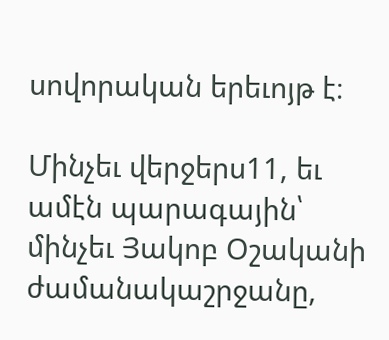սովորական երեւոյթ է։

Մինչեւ վերջերս11, եւ ամէն պարագային՝ մինչեւ Յակոբ Օշականի ժամանակաշրջանը,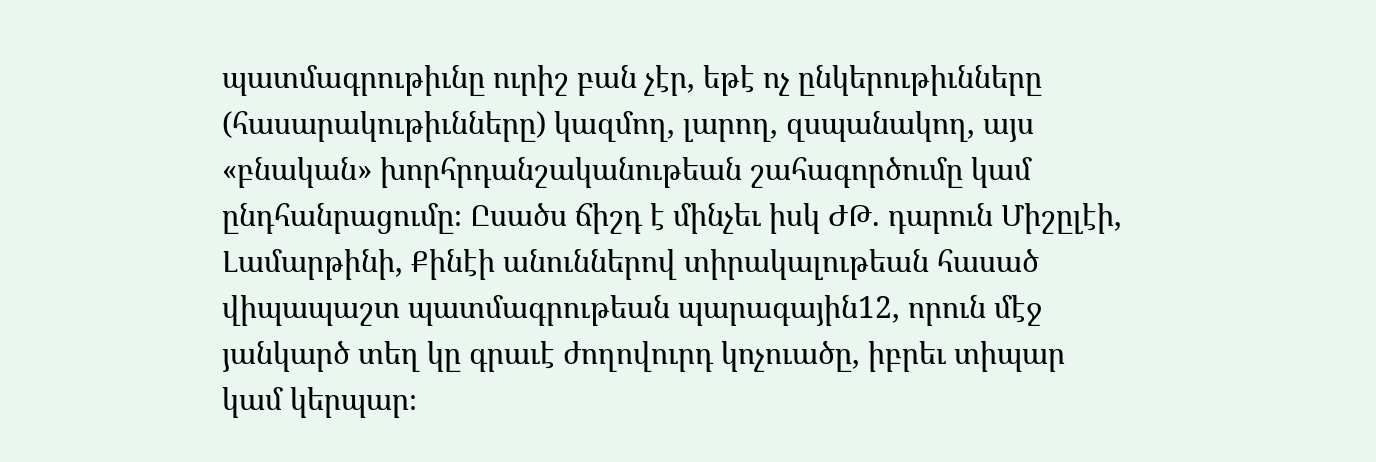պատմագրութիւնը ուրիշ բան չէր, եթէ ոչ ընկերութիւնները (հասարակութիւնները) կազմող, լարող, զսպանակող, այս «բնական» խորհրդանշականութեան շահագործումը կամ ընդհանրացումը։ Ըսածս ճիշդ է մինչեւ իսկ ԺԹ. դարուն Միշըլէի, Լամարթինի, Քինէի անուններով տիրակալութեան հասած վիպապաշտ պատմագրութեան պարագային12, որուն մէջ յանկարծ տեղ կը գրաւէ ժողովուրդ կոչուածը, իբրեւ տիպար կամ կերպար։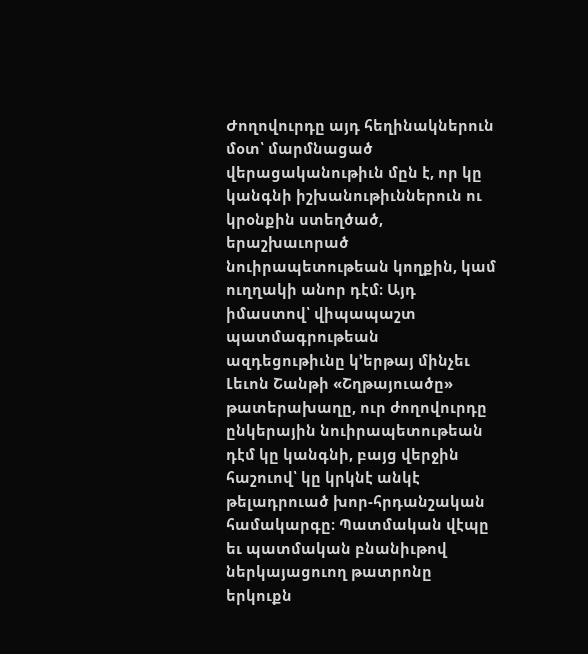Ժողովուրդը այդ հեղինակներուն մօտ՝ մարմնացած վերացականութիւն մըն է, որ կը կանգնի իշխանութիւններուն ու կրօնքին ստեղծած, երաշխաւորած նուիրապետութեան կողքին, կամ ուղղակի անոր դէմ։ Այդ իմաստով՝ վիպապաշտ պատմագրութեան ազդեցութիւնը կ’երթայ մինչեւ Լեւոն Շանթի «Շղթայուածը» թատերախաղը, ուր ժողովուրդը ընկերային նուիրապետութեան դէմ կը կանգնի, բայց վերջին հաշուով՝ կը կրկնէ անկէ թելադրուած խոր-հրդանշական համակարգը։ Պատմական վէպը եւ պատմական բնանիւթով ներկայացուող թատրոնը երկուքն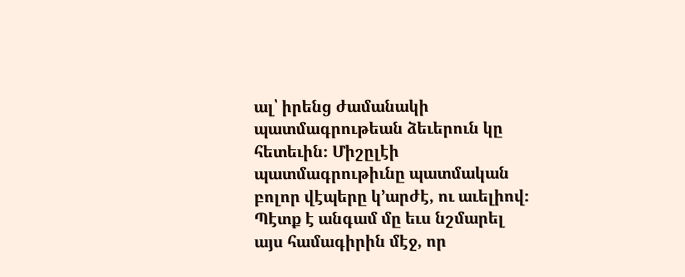ալ՝ իրենց ժամանակի պատմագրութեան ձեւերուն կը հետեւին։ Միշըլէի պատմագրութիւնը պատմական բոլոր վէպերը կ’արժէ, ու աւելիով։ Պէտք է անգամ մը եւս նշմարել այս համագիրին մէջ, որ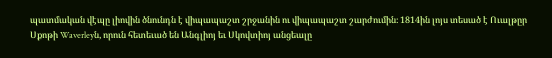պատմական վէպը լիովին ծնունդն է վիպապաշտ շրջանին ու վիպապաշտ շարժումին։ 1814ին լոյս տեսած է Ուալթըր Սքոթի Waverleyն, որուն հետեւած են Անգլիոյ եւ Սկովտիոյ անցեալը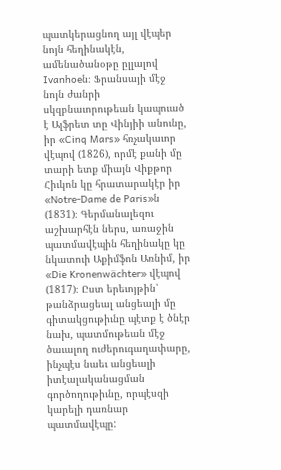պատկերացնող այլ վէպեր նոյն հեղինակէն, ամենածանօթը ըլլալով Ivanhoeն։ Ֆրանսայի մէջ նոյն ժանրի սկզբնաւորութեան կապուած է Ալֆրետ տը Վինյիի անունը, իր «Cinq Mars» հռչակաւոր վէպով (1826), որմէ քանի մը տարի ետք միայն Վիքթոր Հիւկոն կը հրատարակէր իր «Notre-Dame de Paris»ն (1831)։ Գերմանալեզու աշխարհէն ներս, առաջին պատմավէպին հեղինակը կը նկատուի Աքիմֆոն Առնիմ, իր «Die Kronenwächter» վէպով (1817)։ Ըստ երեւոյթին՝ թանձրացեալ անցեալի մը գիտակցութիւնը պէտք է ծնէր նախ, պատմութեան մէջ ծաւալող ուժերուգաղափարը, ինչպէս նաեւ անցեալի իտէալականացման գործողութիւնը, որպէսզի կարելի դառնար պատմավէպը: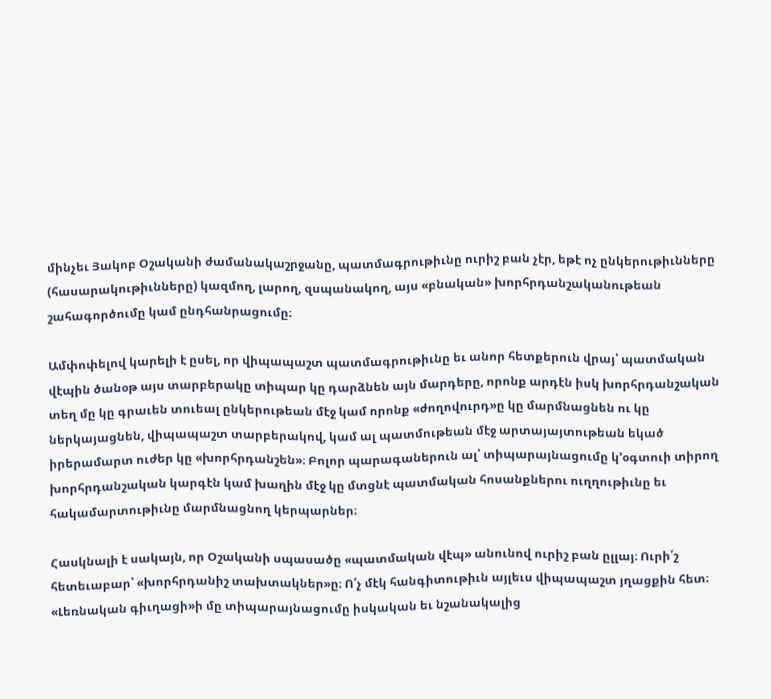մինչեւ Յակոբ Օշականի ժամանակաշրջանը, պատմագրութիւնը ուրիշ բան չէր, եթէ ոչ ընկերութիւնները (հասարակութիւնները) կազմող, լարող, զսպանակող, այս «բնական» խորհրդանշականութեան շահագործումը կամ ընդհանրացումը։

Ամփոփելով կարելի է ըսել, որ վիպապաշտ պատմագրութիւնը եւ անոր հետքերուն վրայ՝ պատմական վէպին ծանօթ այս տարբերակը տիպար կը դարձնեն այն մարդերը, որոնք արդէն իսկ խորհրդանշական տեղ մը կը գրաւեն տուեալ ընկերութեան մէջ կամ որոնք «ժողովուրդ»ը կը մարմնացնեն ու կը ներկայացնեն, վիպապաշտ տարբերակով, կամ ալ պատմութեան մէջ արտայայտութեան եկած իրերամարտ ուժեր կը «խորհրդանշեն»։ Բոլոր պարագաներուն ալ՝ տիպարայնացումը կ’օգտուի տիրող խորհրդանշական կարգէն կամ խաղին մէջ կը մտցնէ պատմական հոսանքներու ուղղութիւնը եւ հակամարտութիւնը մարմնացնող կերպարներ։

Հասկնալի է սակայն, որ Օշականի սպասածը «պատմական վէպ» անունով ուրիշ բան ըլլայ։ Ուրի՛շ հետեւաբար՝ «խորհրդանիշ տախտակներ»ը։ Ո՛չ մէկ հանգիտութիւն այլեւս վիպապաշտ յղացքին հետ։ «Լեռնական գիւղացի»ի մը տիպարայնացումը իսկական եւ նշանակալից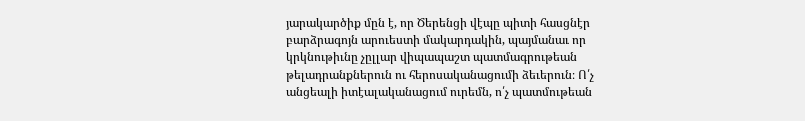յարակարծիք մըն է, որ Ծերենցի վէպը պիտի հասցնէր բարձրագոյն արուեստի մակարդակին, պայմանաւ որ կրկնութիւնը չըլլար վիպապաշտ պատմագրութեան թելադրանքներուն ու հերոսականացումի ձեւերուն։ Ո՛չ անցեալի իտէալականացում ուրեմն, ո՛չ պատմութեան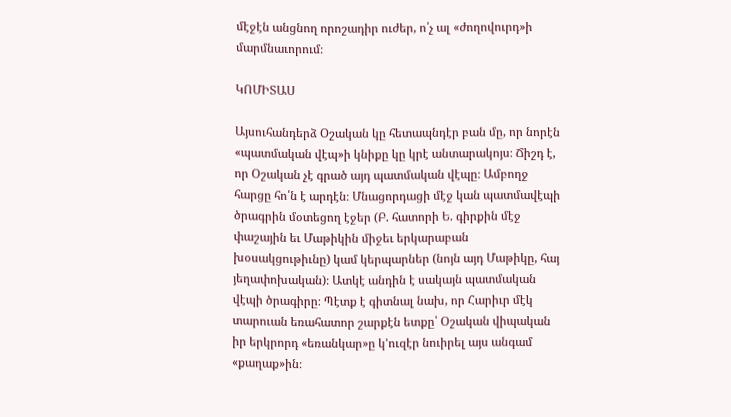մէջէն անցնող որոշադիր ուժեր, ո՛չ ալ «ժողովուրդ»ի մարմնաւորում։

ԿՈՄԻՏԱՍ

Այսուհանդերձ Օշական կը հետապնդէր բան մը, որ նորէն «պատմական վէպ»ի կնիքը կը կրէ անտարակոյս։ Ճիշդ է, որ Օշական չէ գրած այդ պատմական վէպը։ Ամբողջ հարցը հո՛ն է արդէն։ Մնացորդացի մէջ կան պատմավէպի ծրագրին մօտեցող էջեր (Բ. հատորի Ե. գիրքին մէջ փաշային եւ Մաթիկին միջեւ երկարաբան խօսակցութիւնը) կամ կերպարներ (նոյն այդ Մաթիկը, հայ յեղափոխական)։ Ատկէ անդին է սակայն պատմական վէպի ծրագիրը։ Պէտք է գիտնալ նախ, որ Հարիւր մէկ տարուան եռահատոր շարքէն ետքը՝ Օշական վիպական իր երկրորդ «եռանկար»ը կ’ուզէր նուիրել այս անգամ «քաղաք»ին։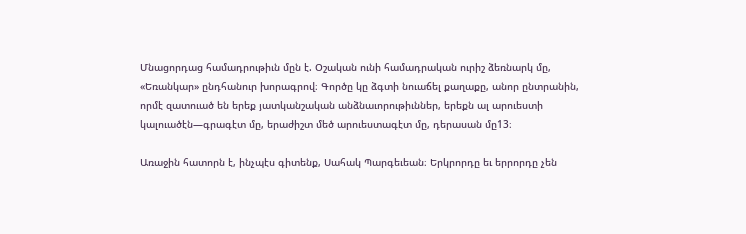Մնացորդաց համադրութիւն մըն է. Օշական ունի համադրական ուրիշ ձեռնարկ մը, «Եռանկար» ընդհանուր խորագրով։ Գործը կը ձգտի նուաճել քաղաքը, անոր ընտրանին, որմէ զատուած են երեք յատկանշական անձնաւորութիւններ, երեքն ալ արուեստի կալուածէն—գրագէտ մը, երաժիշտ մեծ արուեստագէտ մը, դերասան մը13։

Առաջին հատորն է, ինչպէս գիտենք, Սահակ Պարգեւեան։ Երկրորդը եւ երրորդը չեն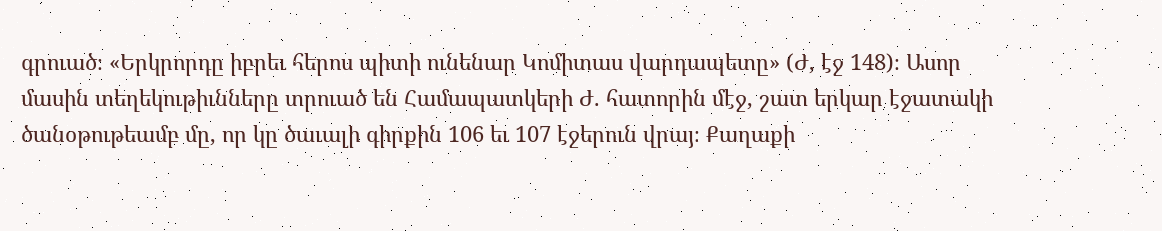գրուած։ «Երկրորդը իբրեւ հերոս պիտի ունենար Կոմիտաս վարդապետը» (Ժ, էջ 148)։ Ասոր մասին տեղեկութիւնները տրուած են Համապատկերի Ժ. հատորին մէջ, շատ երկար էջատակի ծանօթութեամբ մը, որ կը ծաւալի գիրքին 106 եւ 107 էջերուն վրայ։ Քաղաքի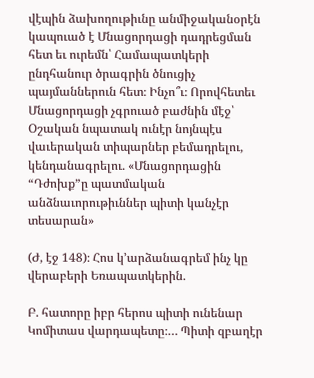վէպին ձախողութիւնը անմիջականօրէն կապուած է Մնացորդացի դադրեցման հետ եւ ուրեմն՝ Համապատկերի ընդհանուր ծրագրին ծնուցիչ պայմաններուն հետ։ Ինչո՞ւ։ Որովհետեւ Մնացորդացի չգրուած բաժնին մէջ՝ Օշական նպատակ ունէր նոյնպէս վաւերական տիպարներ բեմադրելու, կենդանագրելու. «Մնացորդացին “Դժոխք”ը պատմական անձնաւորութիւններ պիտի կանչէր տեսարան»

(Ժ, էջ 148)։ Հոս կ’արձանագրեմ ինչ կը վերաբերի Եռապատկերին.

Բ. հատորը իբր հերոս պիտի ունենար Կոմիտաս վարդապետը։… Պիտի զբաղէր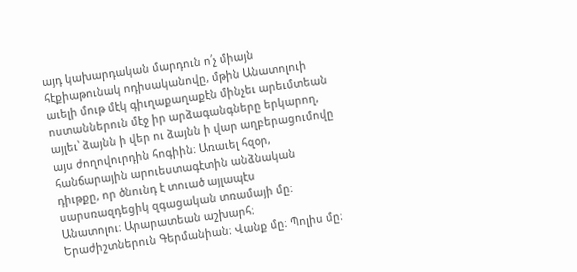այդ կախարդական մարդուն ո՛չ միայն հէքիաթունակ ոդիսականովը, մթին Անատոլուի աւելի մութ մէկ գիւղաքաղաքէն մինչեւ արեւմտեան ոստաններուն մէջ իր արձագանգները երկարող, այլեւ՝ ձայնն ի վեր ու ձայնն ի վար աղբերացումովը այս ժողովուրդին հոգիին։ Առաւել հզօր, հանճարային արուեստագէտին անձնական դիւթքը, որ ծնունդ է տուած այլապէս սարսռազդեցիկ զգացական տռամայի մը։ Անատոլու։ Արարատեան աշխարհ։ Երաժիշտներուն Գերմանիան։ Վանք մը։ Պոլիս մը։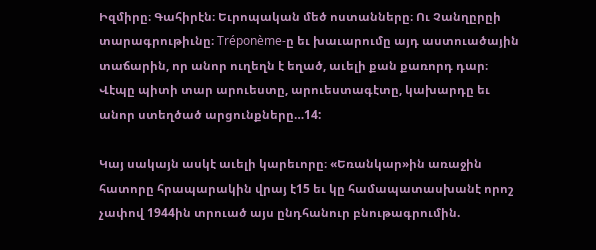Իզմիրը։ Գահիրէն։ Եւրոպական մեծ ոստանները։ Ու Չանղըրըի տարագրութիւնը։ Tréponème-ը եւ խաւարումը այդ աստուածային տաճարին, որ անոր ուղեղն է եղած, աւելի քան քառորդ դար։ Վէպը պիտի տար արուեստը, արուեստագէտը, կախարդը եւ անոր ստեղծած արցունքները…14:

Կայ սակայն ասկէ աւելի կարեւորը։ «Եռանկար»ին առաջին հատորը հրապարակին վրայ է15 եւ կը համապատասխանէ որոշ չափով 1944ին տրուած այս ընդհանուր բնութագրումին.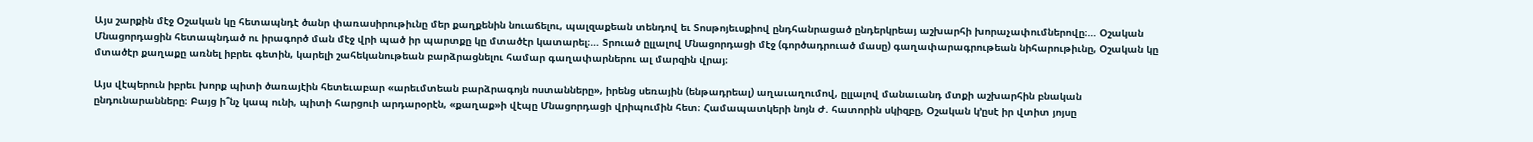Այս շարքին մէջ Օշական կը հետապնդէ ծանր փառասիրութիւնը մեր քաղքենին նուաճելու, պալզաքեան տենդով եւ Տոսթոյեւսքիով ընդհանրացած ընդերկրեայ աշխարհի խորաչափումներովը։… Օշական Մնացորդացին հետապնդած ու իրագործ ման մէջ վրի պած իր պարտքը կը մտածէր կատարել։… Տրուած ըլլալով Մնացորդացի մէջ (գործադրուած մասը) գաղափարագրութեան նիհարութիւնը, Օշական կը մտածէր քաղաքը առնել իբրեւ գետին, կարելի շահեկանութեան բարձրացնելու համար գաղափարներու ալ մարզին վրայ։

Այս վէպերուն իբրեւ խորք պիտի ծառայէին հետեւաբար «արեւմտեան բարձրագոյն ոստանները», իրենց սեռային (ենթադրեալ) աղաւաղումով, ըլլալով մանաւանդ մտքի աշխարհին բնական ընդունարանները։ Բայց ի՞նչ կապ ունի, պիտի հարցուի արդարօրէն, «քաղաք»ի վէպը Մնացորդացի վրիպումին հետ։ Համապատկերի նոյն Ժ. հատորին սկիզբը, Օշական կ’ըսէ իր վտիտ յոյսը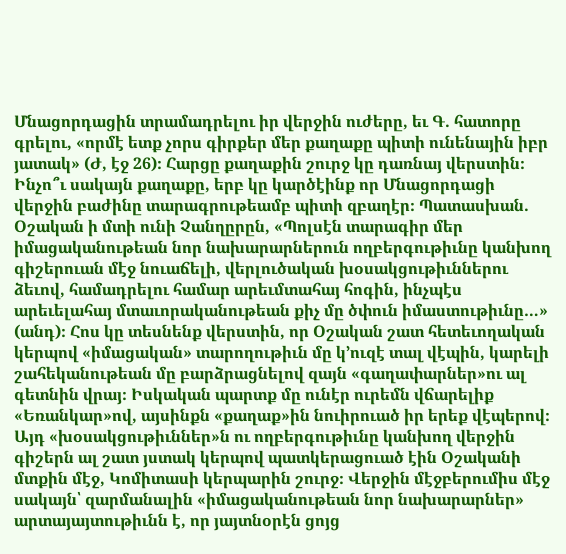Մնացորդացին տրամադրելու իր վերջին ուժերը, եւ Գ. հատորը գրելու, «որմէ ետք չորս գիրքեր մեր քաղաքը պիտի ունենային իբր յատակ» (Ժ, էջ 26)։ Հարցը քաղաքին շուրջ կը դառնայ վերստին։ Ինչո՞ւ սակայն քաղաքը, երբ կը կարծէինք որ Մնացորդացի վերջին բաժինը տարագրութեամբ պիտի զբաղէր։ Պատասխան. Օշական ի մտի ունի Չանղըրըն, «Պոլսէն տարագիր մեր իմացականութեան նոր նախարարներուն ողբերգութիւնը կանխող գիշերուան մէջ նուաճելի, վերլուծական խօսակցութիւններու ձեւով, համադրելու համար արեւմտահայ հոգին, ինչպէս արեւելահայ մտաւորականութեան քիչ մը ծփուն իմաստութիւնը…» (անդ)։ Հոս կը տեսնենք վերստին, որ Օշական շատ հետեւողական կերպով «իմացական» տարողութիւն մը կ’ուզէ տալ վէպին, կարելի շահեկանութեան մը բարձրացնելով զայն «գաղափարներ»ու ալ գետնին վրայ։ Իսկական պարտք մը ունէր ուրեմն վճարելիք «Եռանկար»ով, այսինքն «քաղաք»ին նուիրուած իր երեք վէպերով։ Այդ «խօսակցութիւններ»ն ու ողբերգութիւնը կանխող վերջին գիշերն ալ շատ յստակ կերպով պատկերացուած էին Օշականի մտքին մէջ, Կոմիտասի կերպարին շուրջ։ Վերջին մէջբերումիս մէջ սակայն՝ զարմանալին «իմացականութեան նոր նախարարներ» արտայայտութիւնն է, որ յայտնօրէն ցոյց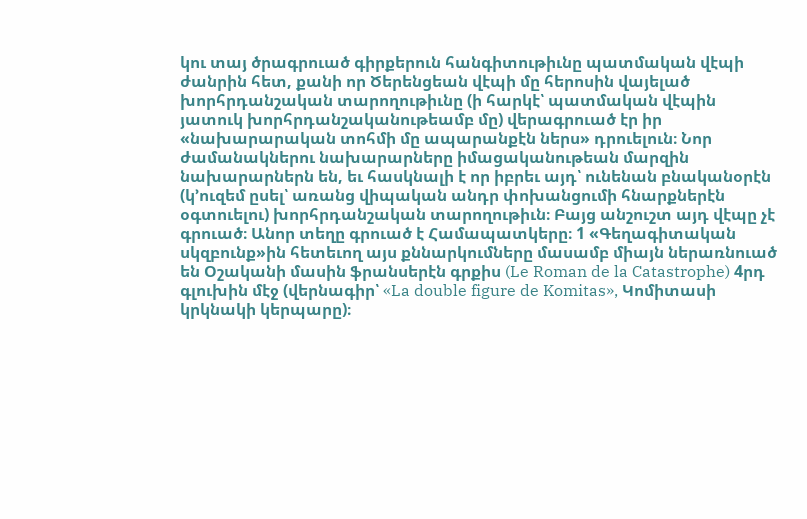կու տայ ծրագրուած գիրքերուն հանգիտութիւնը պատմական վէպի ժանրին հետ, քանի որ Ծերենցեան վէպի մը հերոսին վայելած խորհրդանշական տարողութիւնը (ի հարկէ՝ պատմական վէպին յատուկ խորհրդանշականութեամբ մը) վերագրուած էր իր «նախարարական տոհմի մը ապարանքէն ներս» դրուելուն։ Նոր ժամանակներու նախարարները իմացականութեան մարզին նախարարներն են, եւ հասկնալի է որ իբրեւ այդ՝ ունենան բնականօրէն (կ’ուզեմ ըսել՝ առանց վիպական անդր փոխանցումի հնարքներէն օգտուելու) խորհրդանշական տարողութիւն։ Բայց անշուշտ այդ վէպը չէ գրուած։ Անոր տեղը գրուած է Համապատկերը։ 1 «Գեղագիտական սկզբունք»ին հետեւող այս քննարկումները մասամբ միայն ներառնուած են Օշականի մասին ֆրանսերէն գրքիս (Le Roman de la Catastrophe) 4րդ գլուխին մէջ (վերնագիր՝ «La double figure de Komitas», Կոմիտասի կրկնակի կերպարը)։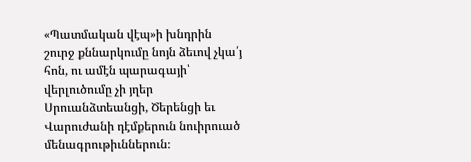«Պատմական վէպ»ի խնդրին շուրջ քննարկումը նոյն ձեւով չկա՛յ հոն, ու ամէն պարագայի՝ վերլուծումը չի յղեր Սրուանձտեանցի, Ծերենցի եւ Վարուժանի դէմքերուն նուիրուած մենագրութիւններուն։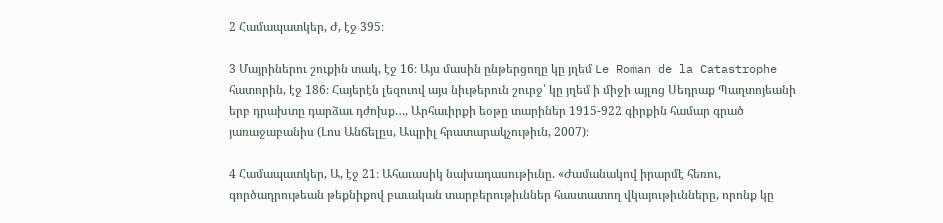2 Համապատկեր, Ժ, էջ 395։

3 Մայրիներու շուքին տակ, էջ 16։ Այս մասին ընթերցողը կը յղեմ Le Roman de la Catastrophe հատորին, էջ 186։ Հայերէն լեզուով այս նիւթերուն շուրջ՝ կը յղեմ ի միջի այլոց Սեդրաք Պաղտոյեանի  երբ դրախտը դարձաւ դժոխք…, Արհաւիրքի եօթը տարիներ 1915-922 գիրքին համար գրած յառաջաբանիս (Լոս Անճելըս, Ապրիլ հրատարակչութիւն, 2007)։

4 Համապատկեր, Ա, էջ 21։ Ահաւասիկ նախադասութիւնը. «Ժամանակով իրարմէ հեռու, գործադրութեան թեքնիքով բաւական տարբերութիւններ հաստատող վկայութիւնները, որոնք կը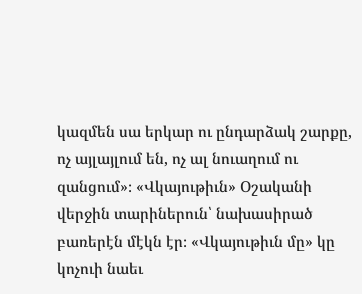կազմեն սա երկար ու ընդարձակ շարքը, ոչ այլայլում են, ոչ ալ նուաղում ու զանցում»։ «Վկայութիւն» Օշականի վերջին տարիներուն՝ նախասիրած բառերէն մէկն էր։ «Վկայութիւն մը» կը կոչուի նաեւ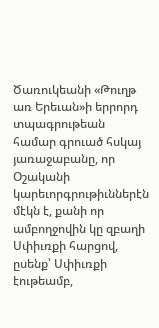Ծառուկեանի «Թուղթ առ Երեւան»ի երրորդ տպագրութեան համար գրուած հսկայ յառաջաբանը, որ Օշականի կարեւորգրութիւններէն մէկն է, քանի որ ամբողջովին կը զբաղի Սփիւռքի հարցով, ըսենք՝ Սփիւռքի էութեամբ,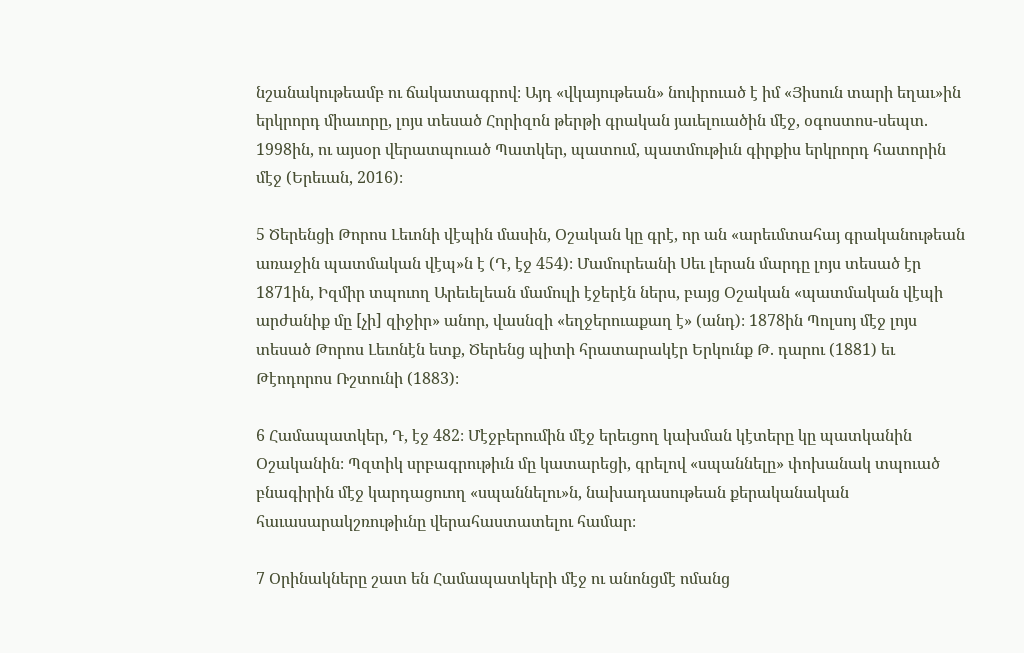նշանակութեամբ ու ճակատագրով։ Այդ «վկայութեան» նուիրուած է իմ «Յիսուն տարի եղաւ»ին երկրորդ միաւորը, լոյս տեսած Հորիզոն թերթի գրական յաւելուածին մէջ, օգոստոս-սեպտ. 1998ին, ու այսօր վերատպուած Պատկեր, պատում, պատմութիւն գիրքիս երկրորդ հատորին մէջ (Երեւան, 2016)։

5 Ծերենցի Թորոս Լեւոնի վէպին մասին, Օշական կը գրէ, որ ան «արեւմտահայ գրականութեան առաջին պատմական վէպ»ն է (Դ, էջ 454)։ Մամուրեանի Սեւ լերան մարդը լոյս տեսած էր 1871ին, Իզմիր տպուող Արեւելեան մամուլի էջերէն ներս, բայց Օշական «պատմական վէպի արժանիք մը [չի] զիջիր» անոր, վասնզի «եղջերուաքաղ է» (անդ)։ 1878ին Պոլսոյ մէջ լոյս տեսած Թորոս Լեւոնէն ետք, Ծերենց պիտի հրատարակէր Երկունք Թ. դարու (1881) եւ Թէոդորոս Ռշտունի (1883)։

6 Համապատկեր, Դ, էջ 482։ Մէջբերումին մէջ երեւցող կախման կէտերը կը պատկանին Օշականին։ Պզտիկ սրբագրութիւն մը կատարեցի, գրելով «սպաննելը» փոխանակ տպուած բնագիրին մէջ կարդացուող «սպաննելու»ն, նախադասութեան քերականական հաւասարակշռութիւնը վերահաստատելու համար։

7 Օրինակները շատ են Համապատկերի մէջ ու անոնցմէ ոմանց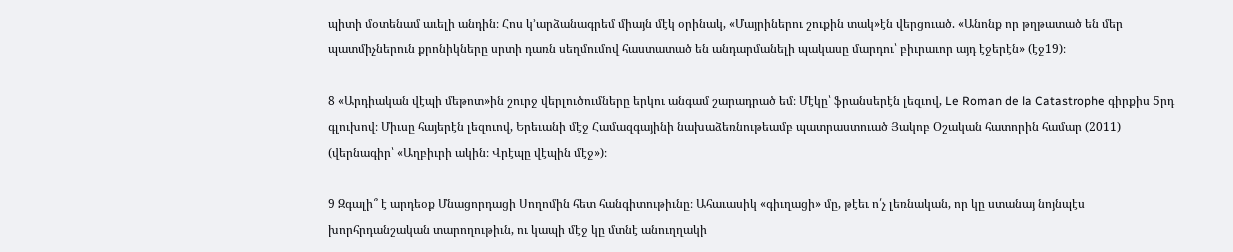պիտի մօտենամ աւելի անդին։ Հոս կ’արձանագրեմ միայն մէկ օրինակ, «Մայրիներու շուքին տակ»էն վերցուած. «Անոնք որ թղթատած են մեր պատմիչներուն քրոնիկները սրտի դառն սեղմումով հաստատած են անդարմանելի պակասը մարդու՝ բիւրաւոր այդ էջերէն» (էջ19)։

8 «Արդիական վէպի մեթոտ»ին շուրջ վերլուծումները երկու անգամ շարադրած եմ։ Մէկը՝ ֆրանսերէն լեզւով, Le Roman de la Catastrophe գիրքիս 5րդ գլուխով։ Միւսը հայերէն լեզուով, Երեւանի մէջ Համազգայինի նախաձեռնութեամբ պատրաստուած Յակոբ Օշական հատորին համար (2011) (վերնագիր՝ «Աղբիւրի ակին։ Վրէպը վէպին մէջ»)։

9 Զգալի՞ է արդեօք Մնացորդացի Սողոմին հետ հանգիտութիւնը։ Ահաւասիկ «գիւղացի» մը, թէեւ ո՛չ լեռնական, որ կը ստանայ նոյնպէս խորհրդանշական տարողութիւն, ու կապի մէջ կը մտնէ անուղղակի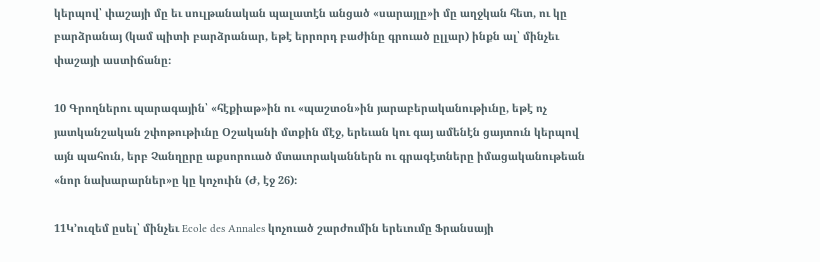կերպով՝ փաշայի մը եւ սուլթանական պալատէն անցած «սարայլը»ի մը աղջկան հետ, ու կը բարձրանայ (կամ պիտի բարձրանար, եթէ երրորդ բաժինը գրուած ըլլար) ինքն ալ՝ մինչեւ փաշայի աստիճանը։

10 Գրողներու պարագային՝ «հէքիաթ»ին ու «պաշտօն»ին յարաբերականութիւնը, եթէ ոչ յատկանշական շփոթութիւնը Օշականի մտքին մէջ, երեւան կու գայ ամենէն ցայտուն կերպով այն պահուն, երբ Չանղըրը աքսորուած մտաւորականներն ու գրագէտները իմացականութեան «նոր նախարարներ»ը կը կոչուին (Ժ, էջ 26)։

11Կ’ուզեմ ըսել՝ մինչեւ Ecole des Annales կոչուած շարժումին երեւումը Ֆրանսայի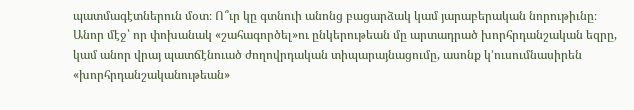պատմագէտներուն մօտ։ Ո՞ւր կը գտնուի անոնց բացարձակ կամ յարաբերական նորութիւնը։ Անոր մէջ՝ որ փոխանակ «շահագործել»ու ընկերութեան մը արտադրած խորհրդանշական եզրը, կամ անոր վրայ պատճէնուած ժողովրդական տիպարայնացումը, ասոնք կ’ուսումնասիրեն «խորհրդանշականութեան»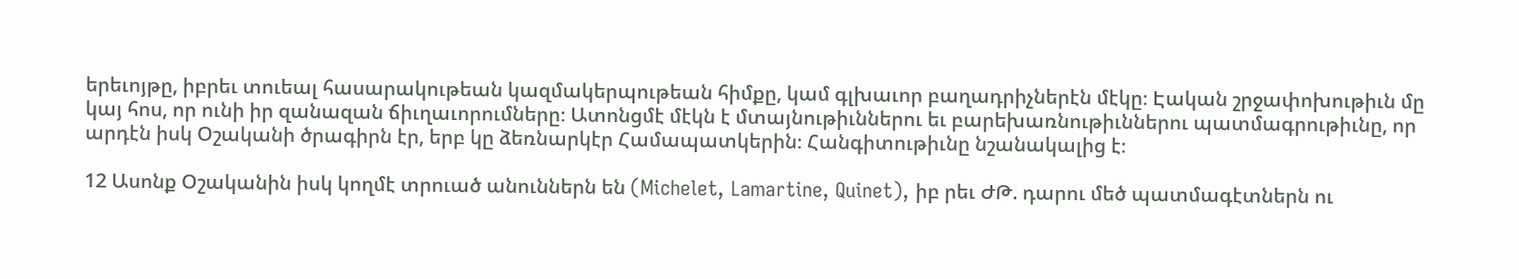երեւոյթը, իբրեւ տուեալ հասարակութեան կազմակերպութեան հիմքը, կամ գլխաւոր բաղադրիչներէն մէկը։ Էական շրջափոխութիւն մը կայ հոս, որ ունի իր զանազան ճիւղաւորումները։ Ատոնցմէ մէկն է մտայնութիւններու եւ բարեխառնութիւններու պատմագրութիւնը, որ արդէն իսկ Օշականի ծրագիրն էր, երբ կը ձեռնարկէր Համապատկերին։ Հանգիտութիւնը նշանակալից է։

12 Ասոնք Օշականին իսկ կողմէ տրուած անուններն են (Michelet, Lamartine, Quinet), իբ րեւ ԺԹ. դարու մեծ պատմագէտներն ու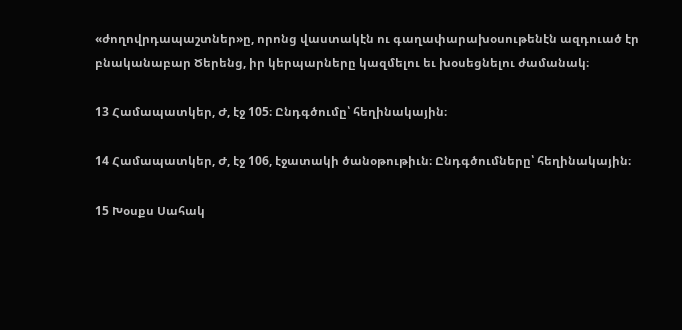«ժողովրդապաշտներ»ը, որոնց վաստակէն ու գաղափարախօսութենէն ազդուած էր բնականաբար Ծերենց, իր կերպարները կազմելու եւ խօսեցնելու ժամանակ։

13 Համապատկեր, Ժ, էջ 105։ Ընդգծումը՝ հեղինակային։

14 Համապատկեր, Ժ, էջ 106, էջատակի ծանօթութիւն։ Ընդգծումները՝ հեղինակային։

15 Խօսքս Սահակ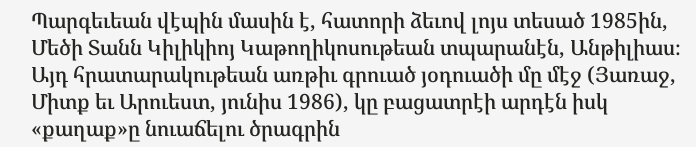Պարգեւեան վէպին մասին է, հատորի ձեւով լոյս տեսած 1985ին, Մեծի Տանն Կիլիկիոյ Կաթողիկոսութեան տպարանէն, Անթիլիաս։ Այդ հրատարակութեան առթիւ գրուած յօդուածի մը մէջ (Յառաջ, Միտք եւ Արուեստ, յունիս 1986), կը բացատրէի արդէն իսկ «քաղաք»ը նուաճելու ծրագրին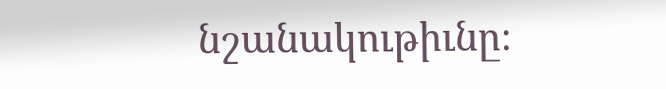նշանակութիւնը։